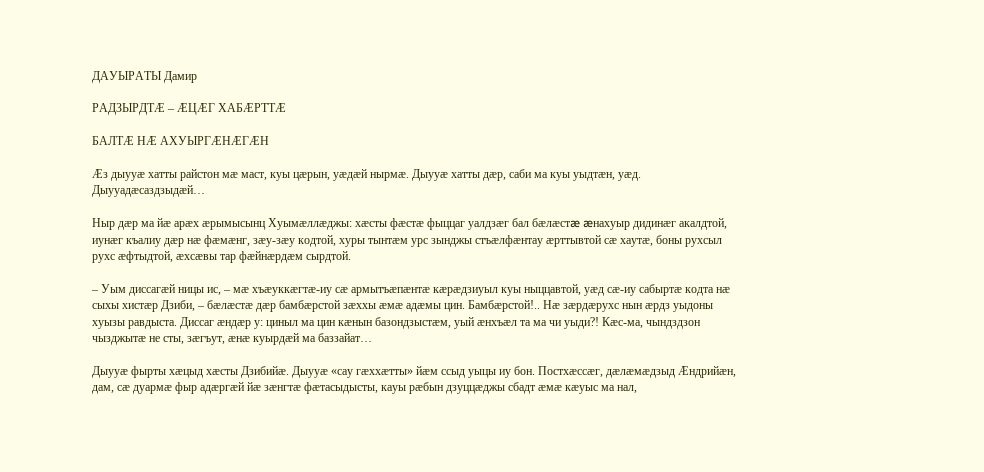ДАУЫРАТЫ Дамир

РАДЗЫРДТÆ – ÆЦÆГ ХАБÆРТТÆ

БАЛТÆ НÆ АХУЫРГÆНÆГÆН

Æз дыууæ хатты райстон мæ маст, куы цæрын, уæдæй нырмæ. Дыууæ хатты дæр, саби ма куы уыдтæн, уæд. Дыууадæсаздзыдæй…

Ныр дæр ма йæ арæх æрымысынц Хуымæллæджы: хæсты фæстæ фыццаг уалдзæг бал бæлæстæ æнахуыр дидинæг акалдтой, иунæг къалиу дæр нæ фæмæнг, зæу-зæу кодтой, хуры тынтæм урс зынджы стъæлфæнтау æрттывтой сæ хаутæ, боны рухсыл рухс æфтыдтой, æхсæвы тар фæйнæрдæм сырдтой.

– Уым диссагæй ницы ис, – мæ хъæуккæгтæ-иу сæ армытъæпæнтæ кæрæдзиуыл куы ныццавтой, уæд сæ-иу сабыртæ кодта нæ сыхы хистæр Дзиби, – бæлæстæ дæр бамбæрстой зæххы æмæ адæмы цин. Бамбæрстой!.. Нæ зæрдæрухс нын æрдз уыдоны хуызы равдыста. Диссаг æндæр у: циныл ма цин кæнын базондзыстæм, уый æнхъæл та ма чи уыди?! Кæс-ма, чындздзон чызджытæ не сты, зæгъут, æнæ куырдæй ма баззайат…

Дыууæ фырты хæцыд хæсты Дзибийæ. Дыууæ «сау гæххæтты» йæм ссыд уыцы иу бон. Постхæссæг, дæлæмæдзыд Æндрийæн, дам, сæ дуармæ фыр адæргæй йæ зæнгтæ фæтасыдысты, кауы рæбын дзуццæджы сбадт æмæ кæуыс ма нал,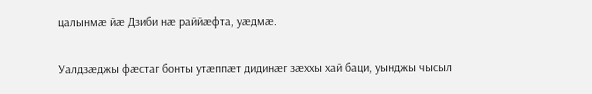цалынмæ йæ Дзиби нæ раййæфта, уæдмæ.

Уалдзæджы фæстаг бонты утæппæт дидинæг зæххы хай баци, уынджы чысыл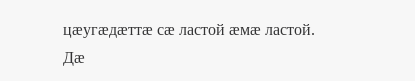цæугæдæттæ сæ ластой æмæ ластой. Дæ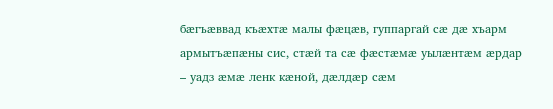бæгъæввад къæхтæ малы фæцæв, гуппаргай сæ дæ хъарм армытъæпæны сис, стæй та сæ фæстæмæ уылæнтæм æрдар – уадз æмæ ленк кæной, дæлдæр сæм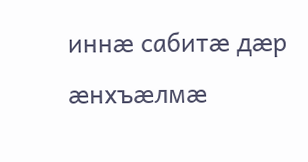иннæ сабитæ дæр æнхъæлмæ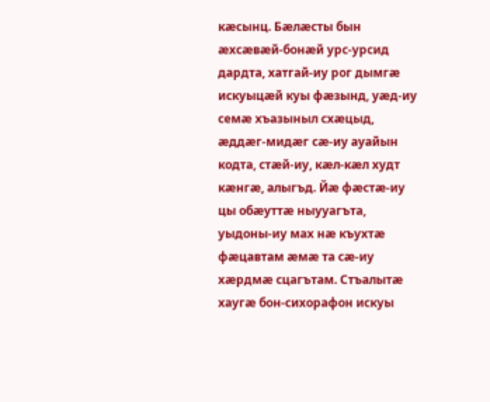кæсынц. Бæлæсты бын æхсæвæй-бонæй урс-урсид дардта, хатгай-иу рог дымгæ искуыцæй куы фæзынд, уæд-иу семæ хъазыныл схæцыд, æддæг-мидæг сæ-иу ауайын кодта, стæй-иу, кæл-кæл худт кæнгæ, алыгъд. Йæ фæстæ-иу цы обæуттæ ныууагъта, уыдоны-иу мах нæ къухтæ фæцавтам æмæ та сæ-иу хæрдмæ сцагътам. Стъалытæ хаугæ бон-сихорафон искуы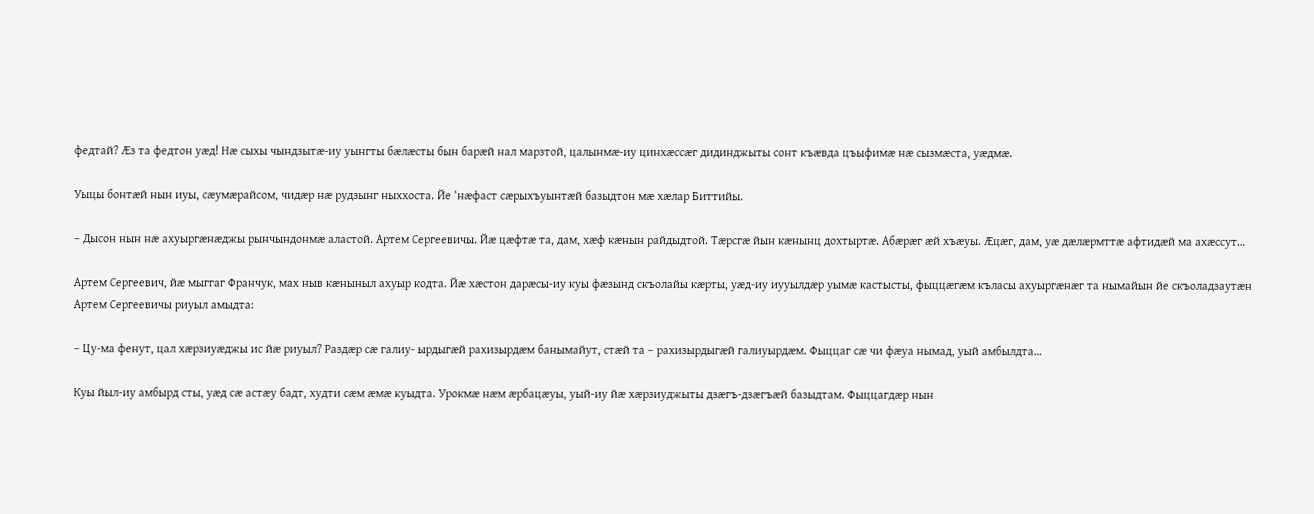федтай? Æз та федтон уæд! Нæ сыхы чындзытæ-иу уынгты бæлæсты бын барæй нал марзтой, цалынмæ-иу цинхæссæг дидинджыты сонт къæвда цъыфимæ нæ сызмæста, уæдмæ.

Уыцы бонтæй нын иуы, сæумæрайсом, чидæр нæ рудзынг ныххоста. Йе ‘нæфаст сæрыхъуынтæй базыдтон мæ хæлар Биттийы.

– Дысон нын нæ ахуыргæнæджы рынчындонмæ аластой. Артем Сергеевичы. Йæ цæфтæ та, дам, хæф кæнын райдыдтой. Тæрсгæ йын кæнынц дохтыртæ. Абæрæг æй хъæуы. Æцæг, дам, уæ дæлæрмттæ афтидæй ма ахæссут…

Артем Сергеевич, йæ мыггаг Франчук, мах ныв кæныныл ахуыр кодта. Йæ хæстон дарæсы-иу куы фæзынд скъолайы кæрты, уæд-иу иууылдæр уымæ кастысты, фыццæгæм къласы ахуыргæнæг та нымайын йе скъоладзаутæн Артем Сергеевичы риуыл амыдта:

– Цу-ма фенут, цал хæрзиуæджы ис йæ риуыл? Раздæр сæ галиу- ырдыгæй рахизырдæм банымайут, стæй та – рахизырдыгæй галиуырдæм. Фыццаг сæ чи фæуа нымад, уый амбылдта…

Куы йыл-иу амбырд сты, уæд сæ астæу бадт, худти сæм æмæ куыдта. Урокмæ нæм æрбацæуы, уый-иу йæ хæрзиуджыты дзæгъ-дзæгъæй базыдтам. Фыццагдæр нын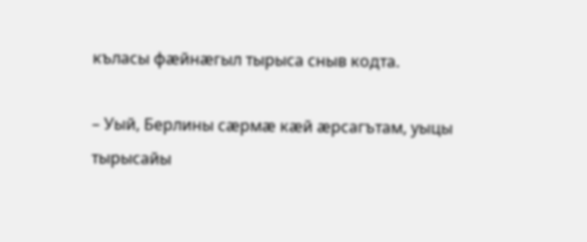къласы фæйнæгыл тырыса сныв кодта.

– Уый, Берлины сæрмæ кæй æрсагътам, уыцы тырысайы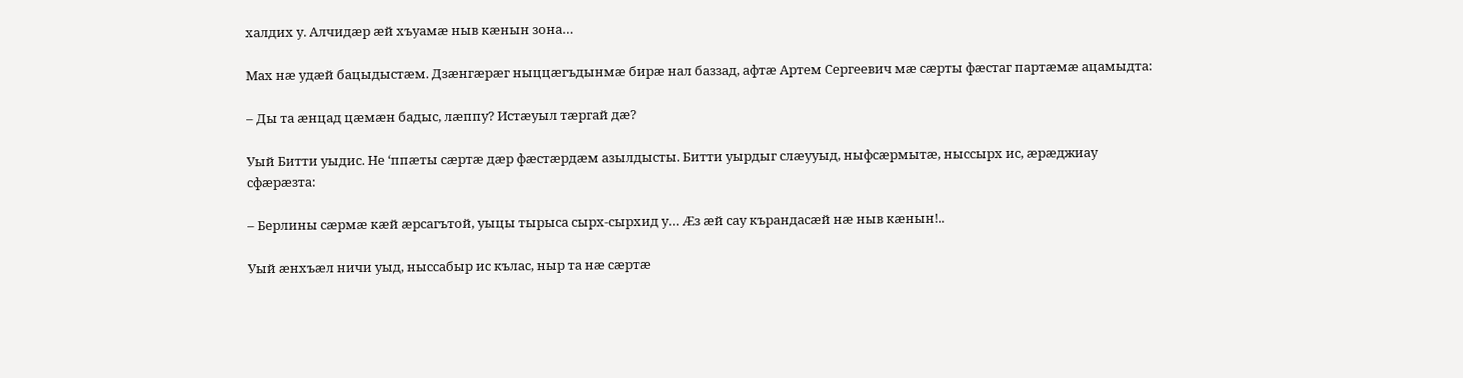халдих у. Алчидæр æй хъуамæ ныв кæнын зона…

Мах нæ удæй бацыдыстæм. Дзæнгæрæг ныццæгъдынмæ бирæ нал баззад, афтæ Артем Сергеевич мæ сæрты фæстаг партæмæ ацамыдта:

– Ды та æнцад цæмæн бадыс, лæппу? Истæуыл тæргай дæ?

Уый Битти уыдис. Не ‘ппæты сæртæ дæр фæстæрдæм азылдысты. Битти уырдыг слæууыд, ныфсæрмытæ, ныссырх ис, æрæджиау сфæрæзта:

– Берлины сæрмæ кæй æрсагътой, уыцы тырыса сырх-сырхид у… Æз æй сау кърандасæй нæ ныв кæнын!..

Уый æнхъæл ничи уыд, ныссабыр ис кълас, ныр та нæ сæртæ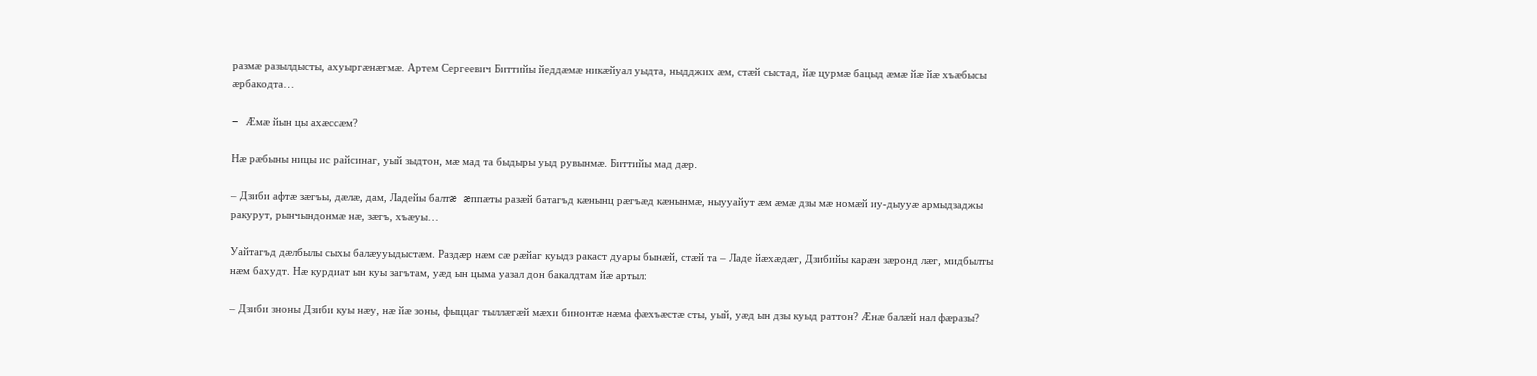размæ разылдысты, ахуыргæнæгмæ. Артем Сергеевич Биттийы йеддæмæ никæйуал уыдта, ныдджих æм, стæй сыстад, йæ цурмæ бацыд æмæ йæ йæ хъæбысы æрбакодта…

– Æмæ йын цы ахæссæм?

Нæ рæбыны ницы ис райсинаг, уый зыдтон, мæ мад та быдыры уыд рувынмæ. Биттийы мад дæр.

– Дзиби афтæ зæгъы, дæлæ, дам, Ладейы балтæ æппæты разæй батагъд кæнынц рæгъæд кæнынмæ, ныууайут æм æмæ дзы мæ номæй иу-дыууæ армыдзаджы ракурут, рынчындонмæ нæ, зæгъ, хъæуы…

Уайтагъд дæлбылы сыхы балæууыдыстæм. Раздæр нæм сæ рæйаг куыдз ракаст дуары бынæй, стæй та – Ладе йæхæдæг, Дзибийы карæн зæронд лæг, мидбылты нæм бахудт. Нæ курдиат ын куы загътам, уæд ын цыма уазал дон бакалдтам йæ артыл:

– Дзиби зноны Дзиби куы нæу, нæ йæ зоны, фыццаг тыллæгæй мæхи бинонтæ нæма фæхъæстæ сты, уый, уæд ын дзы куыд раттон? Æнæ балæй нал фæразы?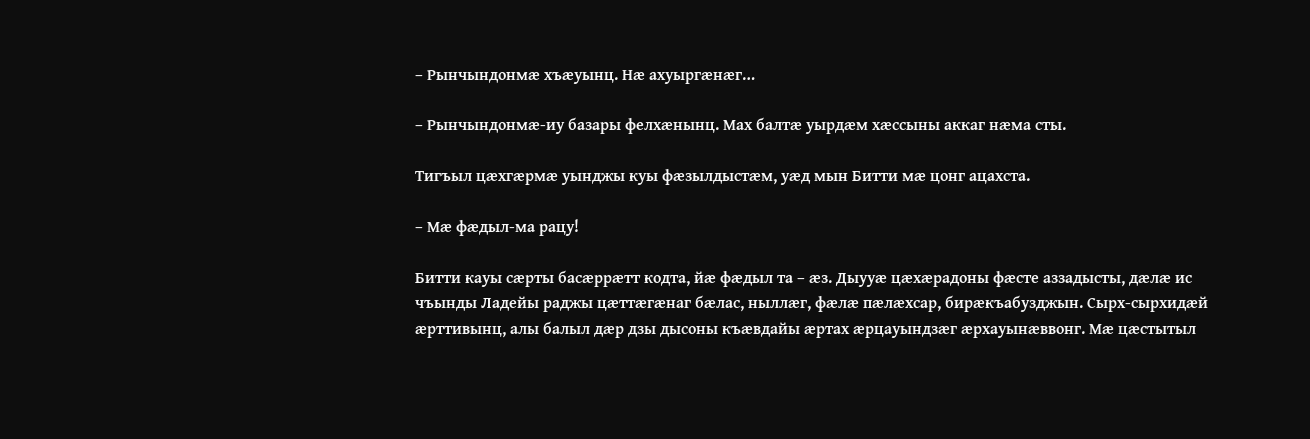– Рынчындонмæ хъæуынц. Нæ ахуыргæнæг…

– Рынчындонмæ-иу базары фелхæнынц. Мах балтæ уырдæм хæссыны аккаг нæма сты.

Тигъыл цæхгæрмæ уынджы куы фæзылдыстæм, уæд мын Битти мæ цонг ацахста.

– Мæ фæдыл-ма рацу!

Битти кауы сæрты басæррæтт кодта, йæ фæдыл та – æз. Дыууæ цæхæрадоны фæсте аззадысты, дæлæ ис чъынды Ладейы раджы цæттæгæнаг бæлас, ныллæг, фæлæ пæлæхсар, бирæкъабузджын. Сырх-сырхидæй æрттивынц, алы балыл дæр дзы дысоны къæвдайы æртах æрцауындзæг æрхауынæввонг. Мæ цæстытыл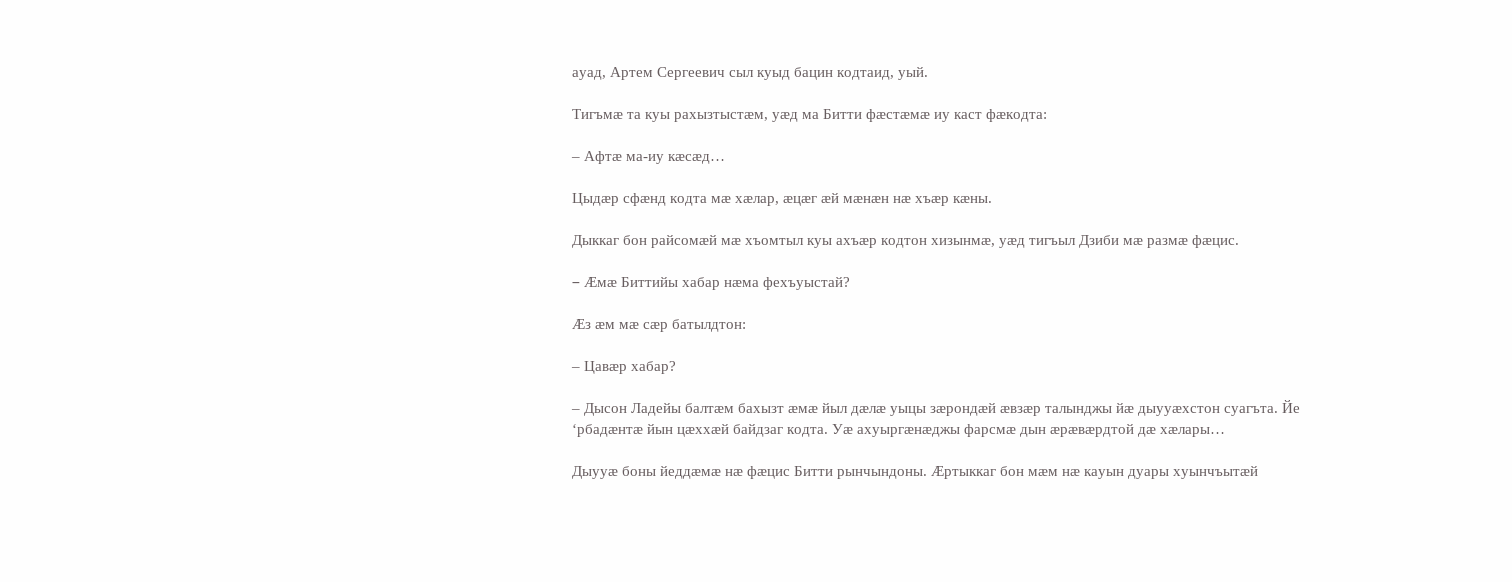ауад, Артем Сергеевич сыл куыд бацин кодтаид, уый.

Тигъмæ та куы рахызтыстæм, уæд ма Битти фæстæмæ иу каст фæкодта:

– Афтæ ма-иу кæсæд…

Цыдæр сфæнд кодта мæ хæлар, æцæг æй мæнæн нæ хъæр кæны.

Дыккаг бон райсомæй мæ хъомтыл куы ахъæр кодтон хизынмæ, уæд тигъыл Дзиби мæ размæ фæцис.

– Æмæ Биттийы хабар нæма фехъуыстай?

Æз æм мæ сæр батылдтон:

– Цавæр хабар?

– Дысон Ладейы балтæм бахызт æмæ йыл дæлæ уыцы зæрондæй æвзæр талынджы йæ дыууæхстон суагъта. Йе ‘рбадæнтæ йын цæххæй байдзаг кодта. Уæ ахуыргæнæджы фарсмæ дын æрæвæрдтой дæ хæлары…

Дыууæ боны йеддæмæ нæ фæцис Битти рынчындоны. Æртыккаг бон мæм нæ кауын дуары хуынчъытæй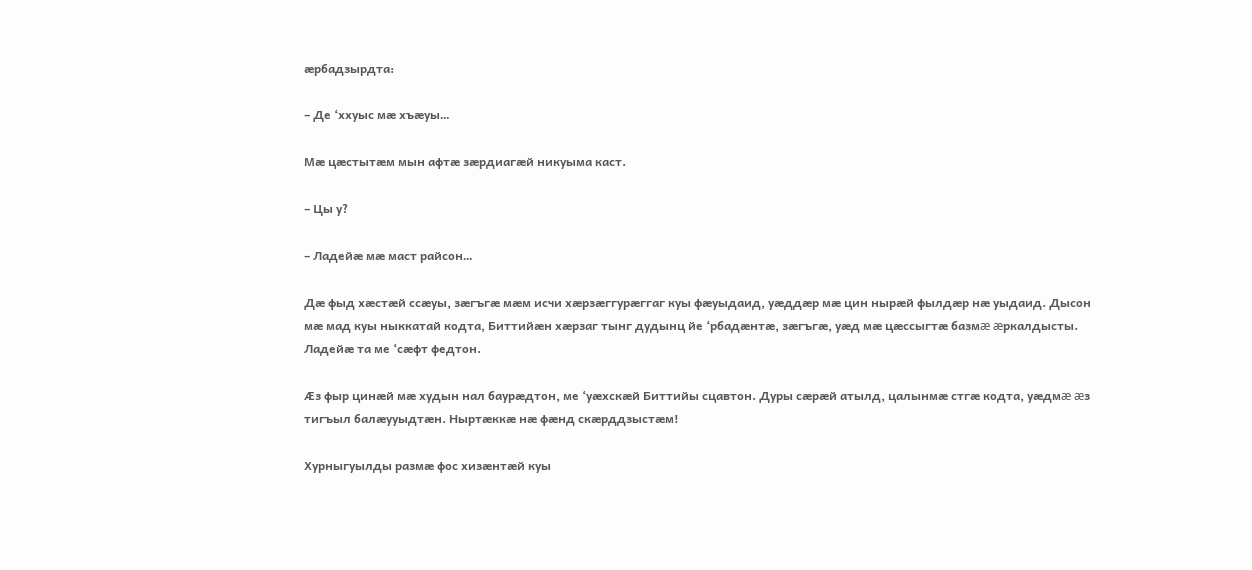æрбадзырдта:

– Де ‘ххуыс мæ хъæуы…

Мæ цæстытæм мын афтæ зæрдиагæй никуыма каст.

– Цы у?

– Ладейæ мæ маст райсон…

Дæ фыд хæстæй ссæуы, зæгъгæ мæм исчи хæрзæггурæггаг куы фæуыдаид, уæддæр мæ цин нырæй фылдæр нæ уыдаид. Дысон мæ мад куы ныккатай кодта, Биттийæн хæрзаг тынг дудынц йе ‘рбадæнтæ, зæгъгæ, уæд мæ цæссыгтæ базмæ æркалдысты. Ладейæ та ме ‘сæфт федтон.

Æз фыр цинæй мæ худын нал баурæдтон, ме ‘уæхскæй Биттийы сцавтон. Дуры сæрæй атылд, цалынмæ стгæ кодта, уæдмæ æз тигъыл балæууыдтæн. Ныртæккæ нæ фæнд скæрддзыстæм!

Хурныгуылды размæ фос хизæнтæй куы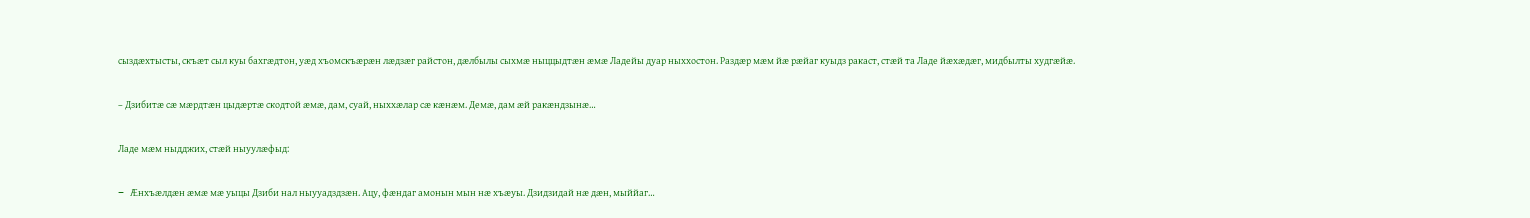сыздæхтысты, скъæт сыл куы бахгæдтон, уæд хъомскъæрæн лæдзæг райстон, дæлбылы сыхмæ ныццыдтæн æмæ Ладейы дуар ныххостон. Раздæр мæм йæ рæйаг куыдз ракаст, стæй та Ладе йæхæдæг, мидбылты худгæйæ.

– Дзибитæ сæ мæрдтæн цыдæртæ скодтой æмæ, дам, суай, ныххæлар сæ кæнæм. Демæ, дам æй ракæндзынæ…

Ладе мæм ныдджих, стæй ныуулæфыд:

– Æнхъæлдæн æмæ мæ уыцы Дзиби нал ныууадздзæн. Ацу, фæндаг амонын мын нæ хъæуы. Дзидзидай нæ дæн, мыййаг…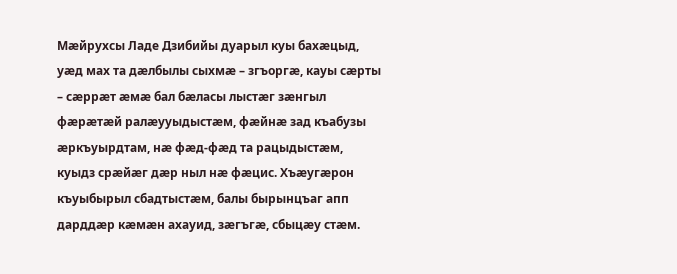Мæйрухсы Ладе Дзибийы дуарыл куы бахæцыд, уæд мах та дæлбылы сыхмæ – згъоргæ, кауы сæрты – сæррæт æмæ бал бæласы лыстæг зæнгыл фæрæтæй ралæууыдыстæм, фæйнæ зад къабузы æркъуырдтам, нæ фæд-фæд та рацыдыстæм, куыдз срæйæг дæр ныл нæ фæцис. Хъæугæрон къуыбырыл сбадтыстæм, балы бырынцъаг апп дарддæр кæмæн ахауид, зæгъгæ, сбыцæу стæм.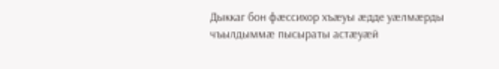Дыккаг бон фæссихор хъæуы æдде уæлмæрды чъылдыммæ пысыраты астæуæй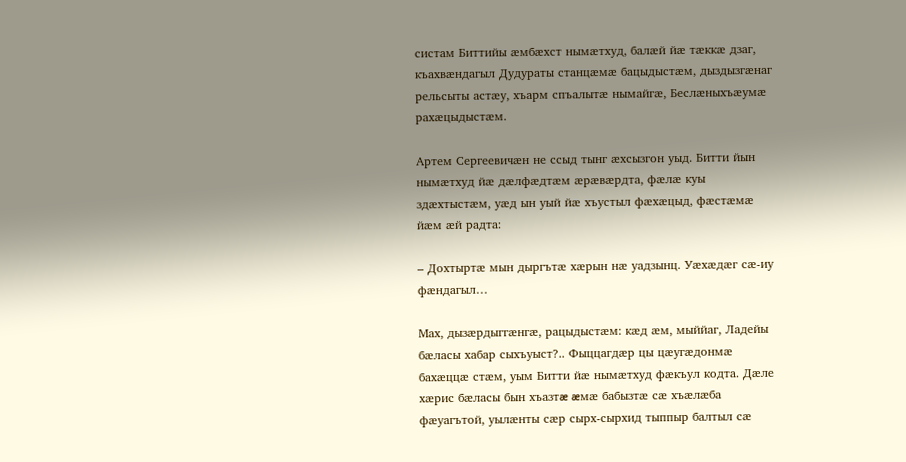систам Биттийы æмбæхст нымæтхуд, балæй йæ тæккæ дзаг, къахвæндагыл Дудураты станцæмæ бацыдыстæм, дыздызгæнаг рельсыты астæу, хъарм спъалытæ нымайгæ, Беслæныхъæумæ рахæцыдыстæм.

Артем Сергеевичæн не ссыд тынг æхсызгон уыд. Битти йын нымæтхуд йæ дæлфæдтæм æрæвæрдта, фæлæ куы здæхтыстæм, уæд ын уый йæ хъустыл фæхæцыд, фæстæмæ йæм æй радта:

– Дохтыртæ мын дыргътæ хæрын нæ уадзынц. Уæхæдæг сæ-иу фæндагыл…

Мах, дызæрдыггæнгæ, рацыдыстæм: кæд æм, мыййаг, Ладейы бæласы хабар сыхъуыст?.. Фыццагдæр цы цæугæдонмæ бахæццæ стæм, уым Битти йæ нымæтхуд фæкъул кодта. Дæле хæрис бæласы бын хъазтæ æмæ бабызтæ сæ хъæлæба фæуагътой, уылæнты сæр сырх-сырхид тыппыр балтыл сæ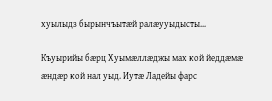хуылыдз бырынчъытæй ралæууыдысты…

Къуырийы бæрц Хуымæллæджы мах кой йеддæмæ æндæр кой нал уыд. Иутæ Ладейы фарс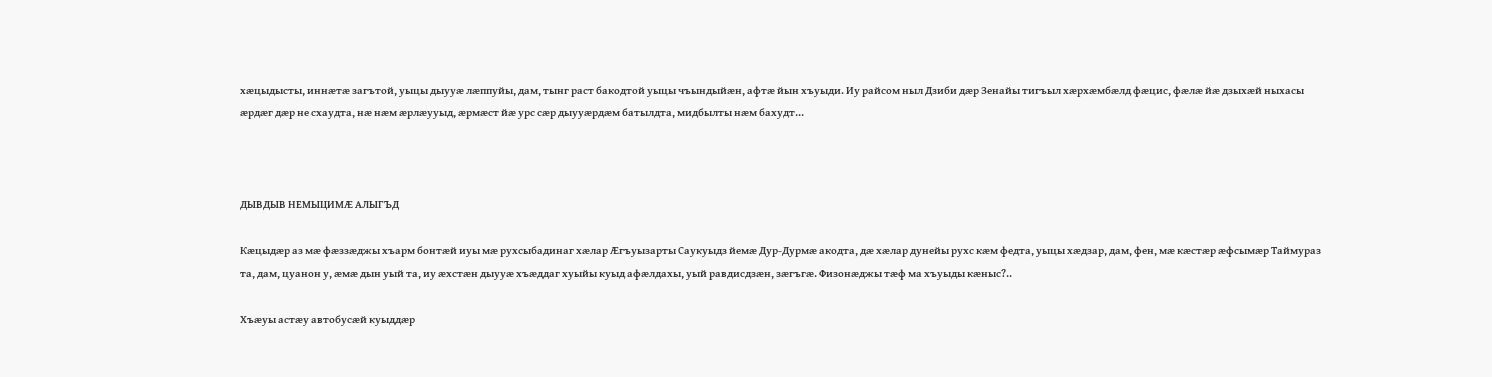хæцыдысты, иннæтæ загътой, уыцы дыууæ лæппуйы, дам, тынг раст бакодтой уыцы чъындыйæн, афтæ йын хъуыди. Иу райсом ныл Дзиби дæр Зенайы тигъыл хæрхæмбæлд фæцис, фæлæ йæ дзыхæй ныхасы æрдæг дæр не схаудта, нæ нæм æрлæууыд, æрмæст йæ урс сæр дыууæрдæм батылдта, мидбылты нæм бахудт…



ДЫВДЫВ НЕМЫЦИМÆ АЛЫГЪД

Кæцыдæр аз мæ фæззæджы хъарм бонтæй иуы мæ рухсыбадинаг хæлар Æгъуызарты Саукуыдз йемæ Дур-Дурмæ акодта, дæ хæлар дунейы рухс кæм федта, уыцы хæдзар, дам, фен, мæ кæстæр æфсымæр Таймураз та, дам, цуанон у, æмæ дын уый та, иу æхстæн дыууæ хъæддаг хуыйы куыд афæлдахы, уый равдисдзæн, зæгъгæ. Физонæджы тæф ма хъуыды кæныс?..

Хъæуы астæу автобусæй куыддæр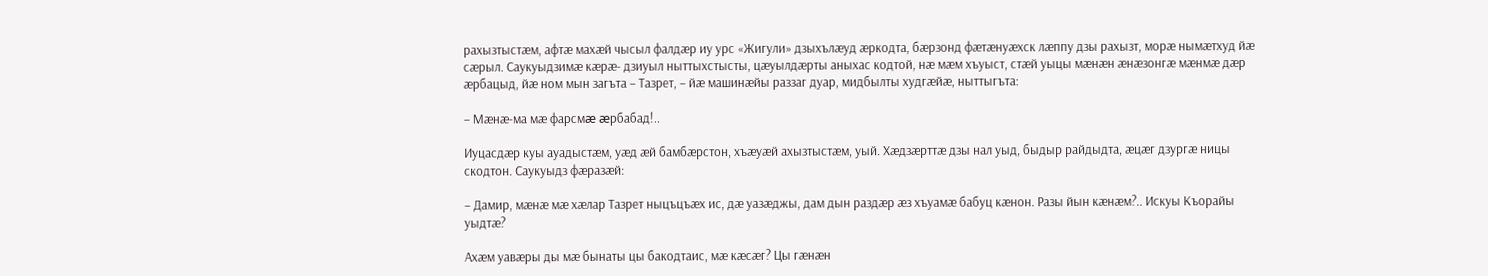рахызтыстæм, афтæ махæй чысыл фалдæр иу урс «Жигули» дзыхълæуд æркодта, бæрзонд фæтæнуæхск лæппу дзы рахызт, морæ нымæтхуд йæ сæрыл. Саукуыдзимæ кæрæ- дзиуыл ныттыхстысты, цæуылдæрты аныхас кодтой, нæ мæм хъуыст, стæй уыцы мæнæн æнæзонгæ мæнмæ дæр æрбацыд, йæ ном мын загъта – Тазрет, – йæ машинæйы раззаг дуар, мидбылты худгæйæ, ныттыгъта:

– Мæнæ-ма мæ фарсмæ æрбабад!..

Иуцасдæр куы ауадыстæм, уæд æй бамбæрстон, хъæуæй ахызтыстæм, уый. Хæдзæрттæ дзы нал уыд, быдыр райдыдта, æцæг дзургæ ницы скодтон. Саукуыдз фæразæй:

– Дамир, мæнæ мæ хæлар Тазрет ныцъцъæх ис, дæ уазæджы, дам дын раздæр æз хъуамæ бабуц кæнон. Разы йын кæнæм?.. Искуы Къорайы уыдтæ?

Ахæм уавæры ды мæ бынаты цы бакодтаис, мæ кæсæг? Цы гæнæн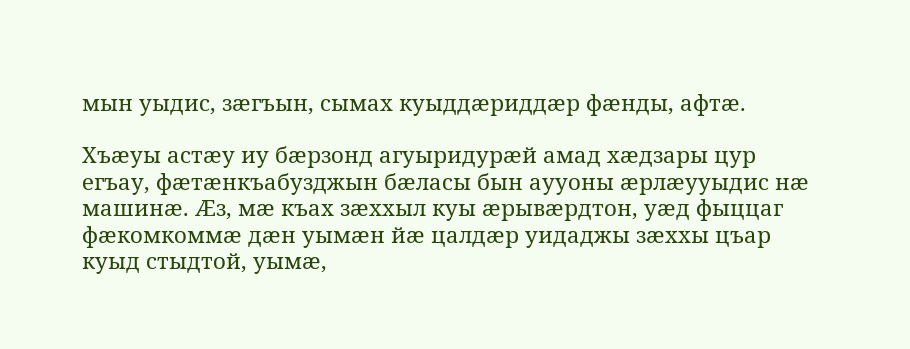мын уыдис, зæгъын, сымах куыддæриддæр фæнды, афтæ.

Хъæуы астæу иу бæрзонд агуыридурæй амад хæдзары цур егъау, фæтæнкъабузджын бæласы бын аууоны æрлæууыдис нæ машинæ. Æз, мæ къах зæххыл куы æрывæрдтон, уæд фыццаг фæкомкоммæ дæн уымæн йæ цалдæр уидаджы зæххы цъар куыд стыдтой, уымæ,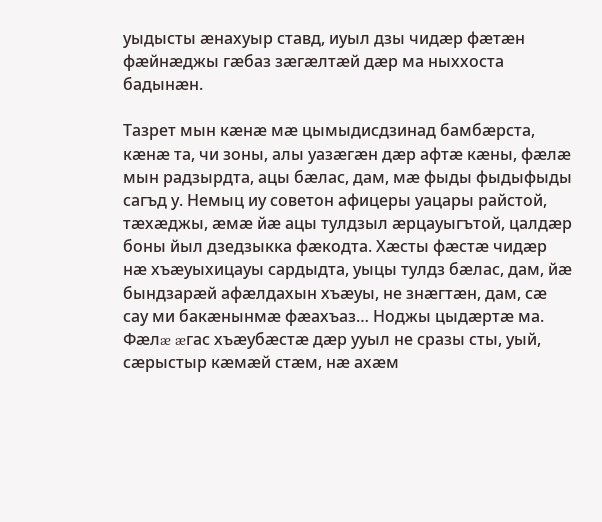уыдысты æнахуыр ставд, иуыл дзы чидæр фæтæн фæйнæджы гæбаз зæгæлтæй дæр ма ныххоста бадынæн.

Тазрет мын кæнæ мæ цымыдисдзинад бамбæрста, кæнæ та, чи зоны, алы уазæгæн дæр афтæ кæны, фæлæ мын радзырдта, ацы бæлас, дам, мæ фыды фыдыфыды сагъд у. Немыц иу советон афицеры уацары райстой, тæхæджы, æмæ йæ ацы тулдзыл æрцауыгътой, цалдæр боны йыл дзедзыкка фæкодта. Хæсты фæстæ чидæр нæ хъæуыхицауы сардыдта, уыцы тулдз бæлас, дам, йæ бындзарæй афæлдахын хъæуы, не знæгтæн, дам, сæ сау ми бакæнынмæ фæахъаз… Ноджы цыдæртæ ма. Фæлæ æгас хъæубæстæ дæр ууыл не сразы сты, уый, сæрыстыр кæмæй стæм, нæ ахæм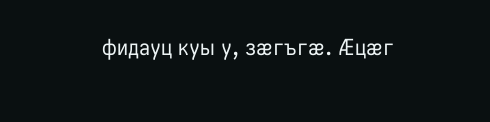фидауц куы у, зæгъгæ. Æцæг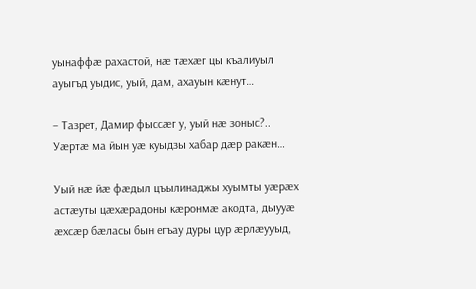уынаффæ рахастой, нæ тæхæг цы къалиуыл ауыгъд уыдис, уый, дам, ахауын кæнут…

– Тазрет, Дамир фыссæг у, уый нæ зоныс?.. Уæртæ ма йын уæ куыдзы хабар дæр ракæн…

Уый нæ йæ фæдыл цъылинаджы хуымты уæрæх астæуты цæхæрадоны кæронмæ акодта, дыууæ æхсæр бæласы бын егъау дуры цур æрлæууыд,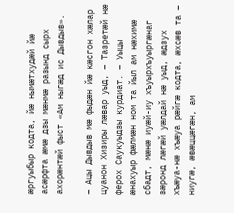æргуыбыр кодта, йæ нымæтхудæй йæ асæрфта æмæ дзы мæнмæ разынд сырх ахорæнтæй фыст «Ам ныгæд ис Дывдыв».

– Ацы Дывдыв мæ фыдæн йæ кæсгон хæлар цуанон Хизиры лæвар уыд, – Тазретæй нæ ферох Саукуыдзы курдиат. – Уыцы æнахуыр фæлмæн ном та йыл ам нæхимæ сбадт, мæнæ иуæй-иу хъуырхъуыргæнаг зæронд лæгæй уæлдай нæ уыд, æдзух хъæуа-нæ хъæуа рæйгæ кодта, æхсæв та – ниугæ, æвæццæгæн, ам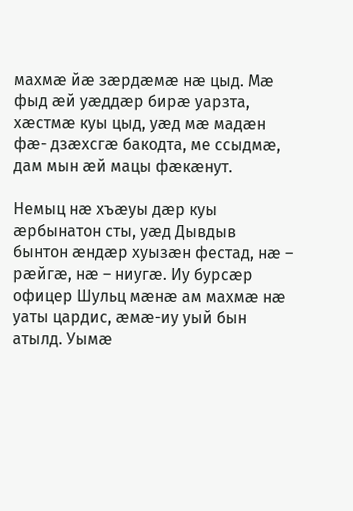махмæ йæ зæрдæмæ нæ цыд. Мæ фыд æй уæддæр бирæ уарзта, хæстмæ куы цыд, уæд мæ мадæн фæ- дзæхсгæ бакодта, ме ссыдмæ, дам мын æй мацы фæкæнут.

Немыц нæ хъæуы дæр куы æрбынатон сты, уæд Дывдыв бынтон æндæр хуызæн фестад, нæ – рæйгæ, нæ – ниугæ. Иу бурсæр офицер Шульц мæнæ ам махмæ нæ уаты цардис, æмæ-иу уый бын атылд. Уымæ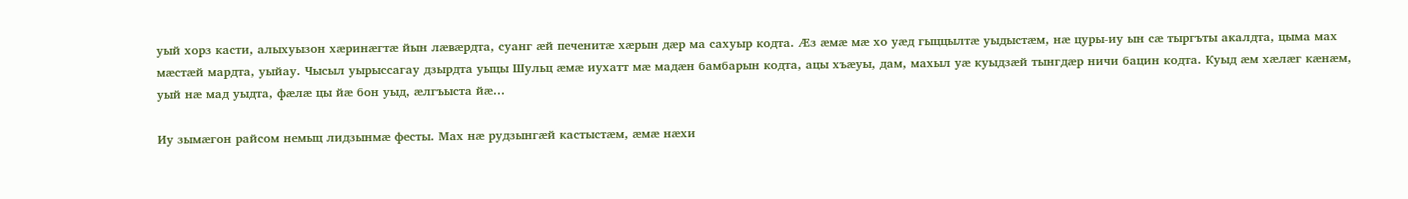уый хорз касти, алыхуызон хæринæгтæ йын лæвæрдта, суанг æй печенитæ хæрын дæр ма сахуыр кодта. Æз æмæ мæ хо уæд гыццылтæ уыдыстæм, нæ цуры-иу ын сæ тыргъты акалдта, цыма мах мæстæй мардта, уыйау. Чысыл уырыссагау дзырдта уыцы Шульц æмæ иухатт мæ мадæн бамбарын кодта, ацы хъæуы, дам, махыл уæ куыдзæй тынгдæр ничи бацин кодта. Куыд æм хæлæг кæнæм, уый нæ мад уыдта, фæлæ цы йæ бон уыд, æлгъыста йæ…

Иу зымæгон райсом немыц лидзынмæ фесты. Мах нæ рудзынгæй кастыстæм, æмæ нæхи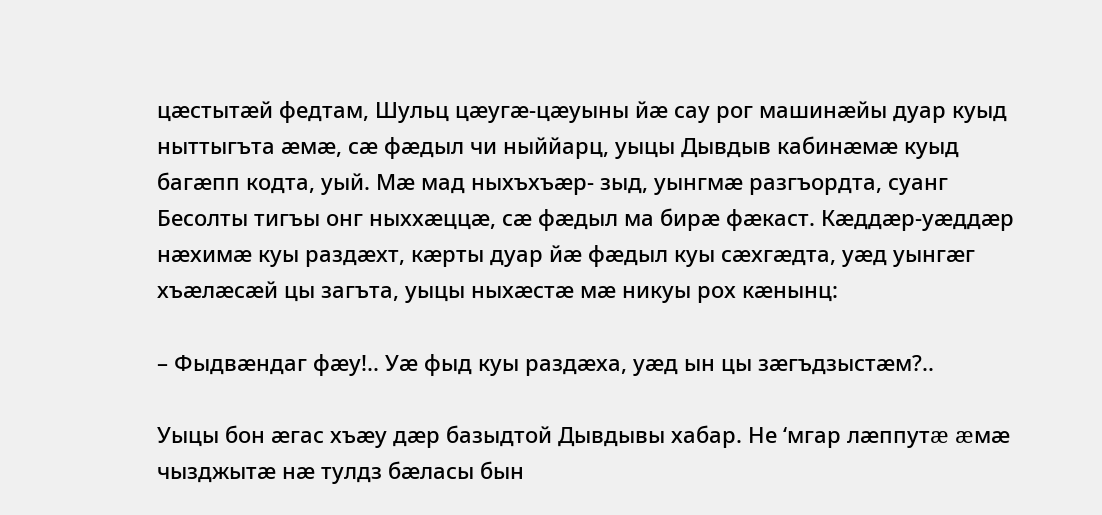цæстытæй федтам, Шульц цæугæ-цæуыны йæ сау рог машинæйы дуар куыд ныттыгъта æмæ, сæ фæдыл чи ныййарц, уыцы Дывдыв кабинæмæ куыд багæпп кодта, уый. Мæ мад ныхъхъæр- зыд, уынгмæ разгъордта, суанг Бесолты тигъы онг ныххæццæ, сæ фæдыл ма бирæ фæкаст. Кæддæр-уæддæр нæхимæ куы раздæхт, кæрты дуар йæ фæдыл куы сæхгæдта, уæд уынгæг хъæлæсæй цы загъта, уыцы ныхæстæ мæ никуы рох кæнынц:

– Фыдвæндаг фæу!.. Уæ фыд куы раздæха, уæд ын цы зæгъдзыстæм?..

Уыцы бон æгас хъæу дæр базыдтой Дывдывы хабар. Не ‘мгар лæппутæ æмæ чызджытæ нæ тулдз бæласы бын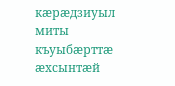кæрæдзиуыл миты къуыбæрттæ æхсынтæй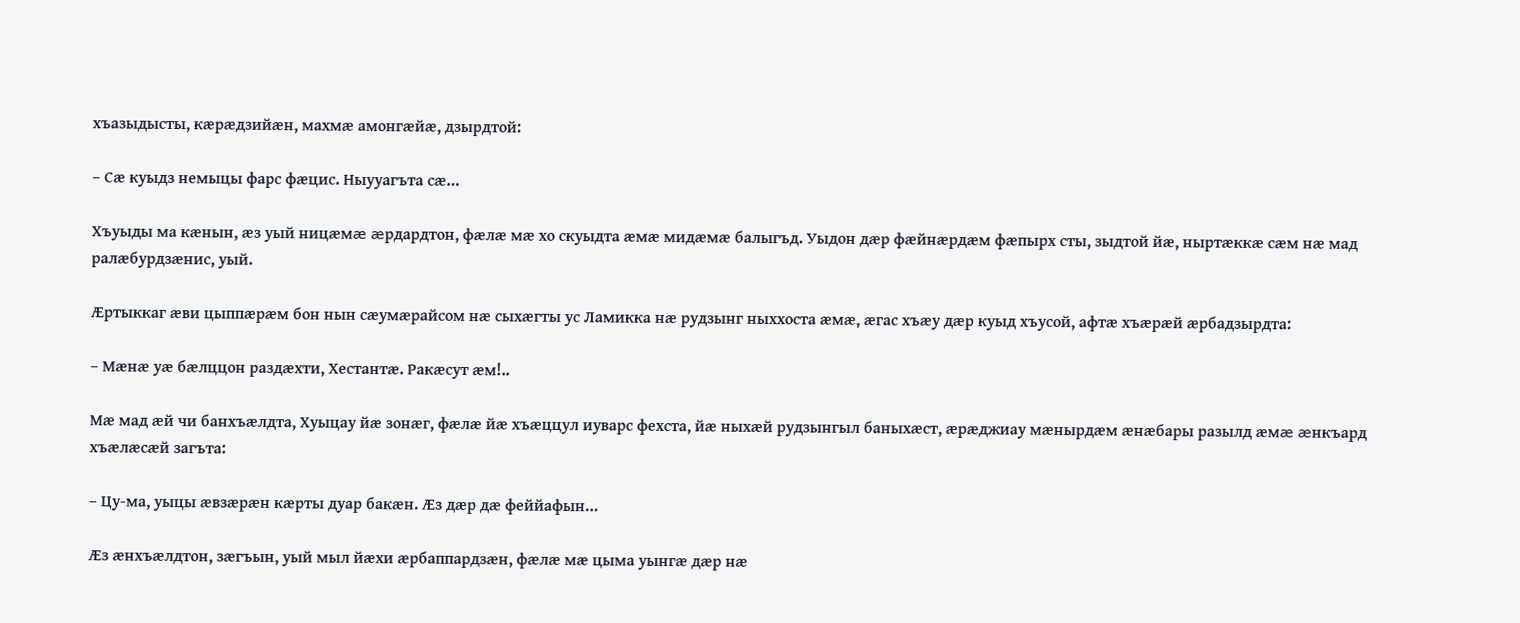хъазыдысты, кæрæдзийæн, махмæ амонгæйæ, дзырдтой:

– Сæ куыдз немыцы фарс фæцис. Ныууагъта сæ…

Хъуыды ма кæнын, æз уый ницæмæ æрдардтон, фæлæ мæ хо скуыдта æмæ мидæмæ балыгъд. Уыдон дæр фæйнæрдæм фæпырх сты, зыдтой йæ, ныртæккæ сæм нæ мад ралæбурдзæнис, уый.

Æртыккаг æви цыппæрæм бон нын сæумæрайсом нæ сыхæгты ус Ламикка нæ рудзынг ныххоста æмæ, æгас хъæу дæр куыд хъусой, афтæ хъæрæй æрбадзырдта:

– Мæнæ уæ бæлццон раздæхти, Хестантæ. Ракæсут æм!..

Мæ мад æй чи банхъæлдта, Хуыцау йæ зонæг, фæлæ йæ хъæццул иуварс фехста, йæ ныхæй рудзынгыл баныхæст, æрæджиау мæнырдæм æнæбары разылд æмæ æнкъард хъæлæсæй загъта:

– Цу-ма, уыцы æвзæрæн кæрты дуар бакæн. Æз дæр дæ феййафын…

Æз æнхъæлдтон, зæгъын, уый мыл йæхи æрбаппардзæн, фæлæ мæ цыма уынгæ дæр нæ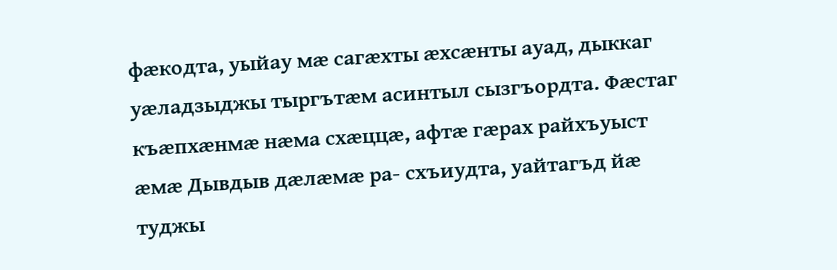фæкодта, уыйау мæ сагæхты æхсæнты ауад, дыккаг уæладзыджы тыргътæм асинтыл сызгъордта. Фæстаг къæпхæнмæ нæма схæццæ, афтæ гæрах райхъуыст æмæ Дывдыв дæлæмæ ра- схъиудта, уайтагъд йæ туджы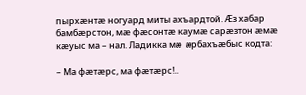пырхæнтæ ногуард миты ахъардтой. Æз хабар бамбæрстон, мæ фæсонтæ каумæ сарæзтон æмæ кæуыс ма – нал. Ладикка мæ æрбахъæбыс кодта:

– Ма фæтæрс, ма фæтæрс!..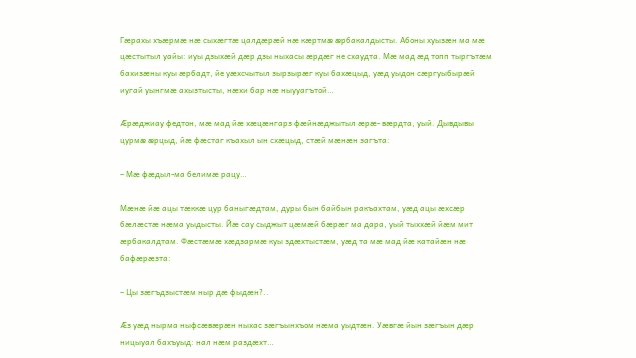Гæрахы хъæрмæ нæ сыхæгтæ цалдæрæй нæ кæртмæ æрбакалдысты. Абоны хуызæн ма мæ цæстытыл уайы: иуы дзыхæй дæр дзы ныхасы æрдæг не схаудта. Мæ мад æд топп тыргътæм бахизæны куы æрбадт, йе уæхсчытыл зырзырæг куы бахæцыд, уæд уыдон сæргуыбырæй иугай уынгмæ ахызтысты, нæхи бар нæ ныууагътой…

Æрæджиау федтон, мæ мад йæ хæцæнгарз фæйнæджытыл æрæ- вæрдта, уый. Дывдывы цурмæ æрцыд, йæ фæстаг къахыл ын схæцыд, стæй мæнæн загъта:

– Мæ фæдыл-ма белимæ рацу…

Мæнæ йæ ацы тæккæ цур баныгæдтам, дуры бын байбын ракъахтам, уæд ацы æхсæр бæлæстæ нæма уыдысты. Йæ сау сыджыт цæмæй бæрæг ма дара, уый тыххæй йæм мит æрбакалдтам. Фæстæмæ хæдзармæ куы здæхтыстæм, уæд та мæ мад йæ катайæн нæ бафæрæзта:

– Цы зæгъдзыстæм ныр дæ фыдæн?..

Æз уæд нырма ныфсæвæрæн ныхас зæгъынхъом нæма уыдтæн. Уæвгæ йын зæгъын дæр ницыуал бахъуыд: нал нæм раздæхт…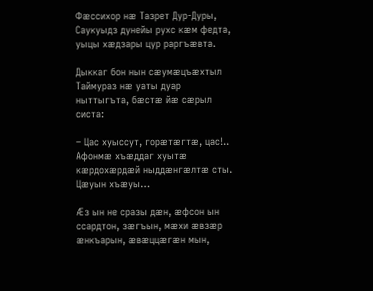Фæссихор нæ Тазрет Дур-Дуры, Саукуыдз дунейы рухс кæм федта, уыцы хæдзары цур раргъæвта.

Дыккаг бон нын сæумæцъæхтыл Таймураз нæ уаты дуар ныттыгъта, бæстæ йæ сæрыл систа:

– Цас хуыссут, горæтæгтæ, цас!.. Афонмæ хъæддаг хуытæ кæрдохæрдæй ныддæнгæлтæ сты. Цæуын хъæуы…

Æз ын не сразы дæн, æфсон ын ссардтон, зæгъын, мæхи æвзæр æнкъарын, æвæццæгæн мын,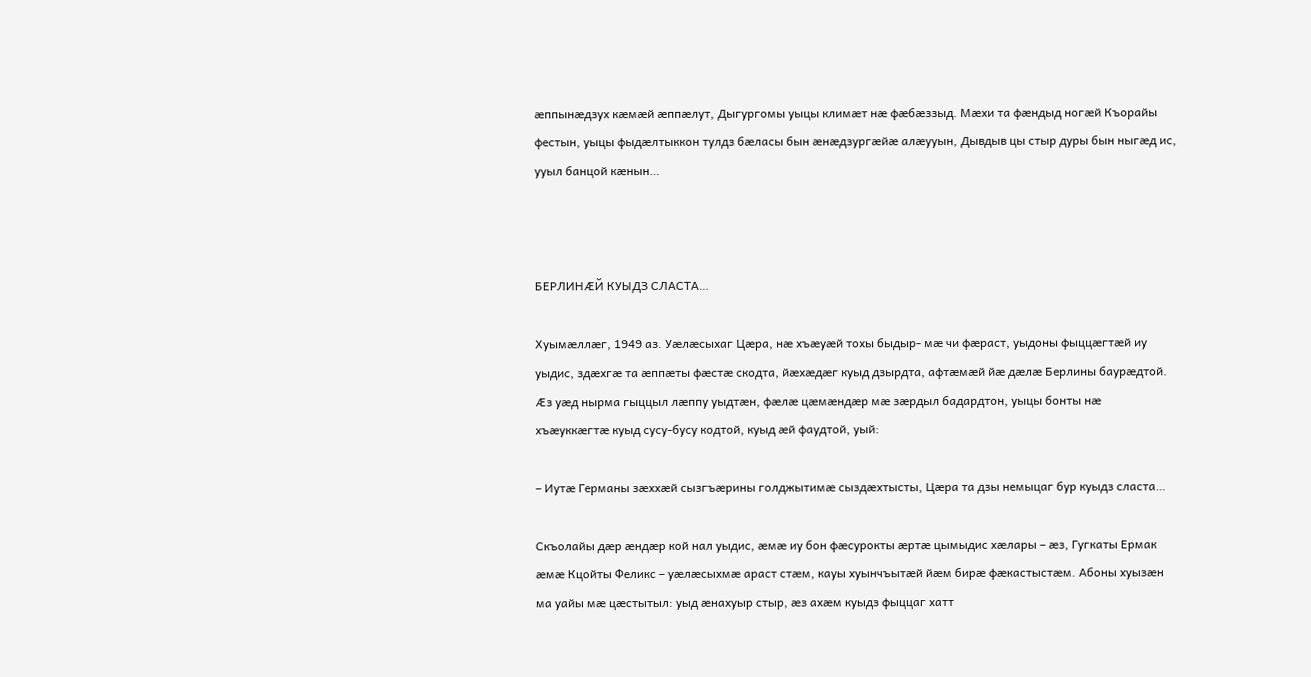æппынæдзух кæмæй æппæлут, Дыгургомы уыцы климæт нæ фæбæззыд. Мæхи та фæндыд ногæй Къорайы фестын, уыцы фыдæлтыккон тулдз бæласы бын æнæдзургæйæ алæууын, Дывдыв цы стыр дуры бын ныгæд ис, ууыл банцой кæнын…



БЕРЛИНÆЙ КУЫДЗ СЛАСТА…

Хуымæллæг, 1949 аз. Уæлæсыхаг Цæра, нæ хъæуæй тохы быдыр- мæ чи фæраст, уыдоны фыццæгтæй иу уыдис, здæхгæ та æппæты фæстæ скодта, йæхæдæг куыд дзырдта, афтæмæй йæ дæлæ Берлины баурæдтой. Æз уæд нырма гыццыл лæппу уыдтæн, фæлæ цæмæндæр мæ зæрдыл бадардтон, уыцы бонты нæ хъæуккæгтæ куыд сусу-бусу кодтой, куыд æй фаудтой, уый:

– Иутæ Германы зæххæй сызгъæрины голджытимæ сыздæхтысты, Цæра та дзы немыцаг бур куыдз сласта…

Скъолайы дæр æндæр кой нал уыдис, æмæ иу бон фæсурокты æртæ цымыдис хæлары – æз, Гугкаты Ермак æмæ Кцойты Феликс – уæлæсыхмæ араст стæм, кауы хуынчъытæй йæм бирæ фæкастыстæм. Абоны хуызæн ма уайы мæ цæстытыл: уыд æнахуыр стыр, æз ахæм куыдз фыццаг хатт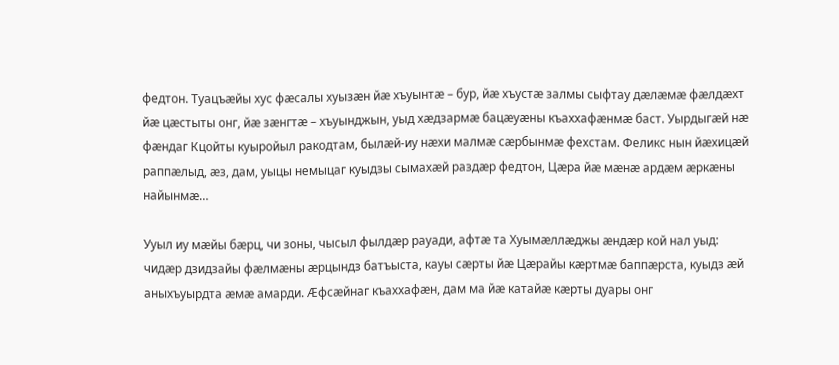федтон. Туацъæйы хус фæсалы хуызæн йæ хъуынтæ – бур, йæ хъустæ залмы сыфтау дæлæмæ фæлдæхт йæ цæстыты онг, йæ зæнгтæ – хъуынджын, уыд хæдзармæ бацæуæны къаххафæнмæ баст. Уырдыгæй нæ фæндаг Кцойты куыройыл ракодтам, былæй-иу нæхи малмæ сæрбынмæ фехстам. Феликс нын йæхицæй раппæлыд, æз, дам, уыцы немыцаг куыдзы сымахæй раздæр федтон, Цæра йæ мæнæ ардæм æркæны найынмæ…

Ууыл иу мæйы бæрц, чи зоны, чысыл фылдæр рауади, афтæ та Хуымæллæджы æндæр кой нал уыд: чидæр дзидзайы фæлмæны æрцындз батъыста, кауы сæрты йæ Цæрайы кæртмæ баппæрста, куыдз æй аныхъуырдта æмæ амарди. Æфсæйнаг къаххафæн, дам ма йæ катайæ кæрты дуары онг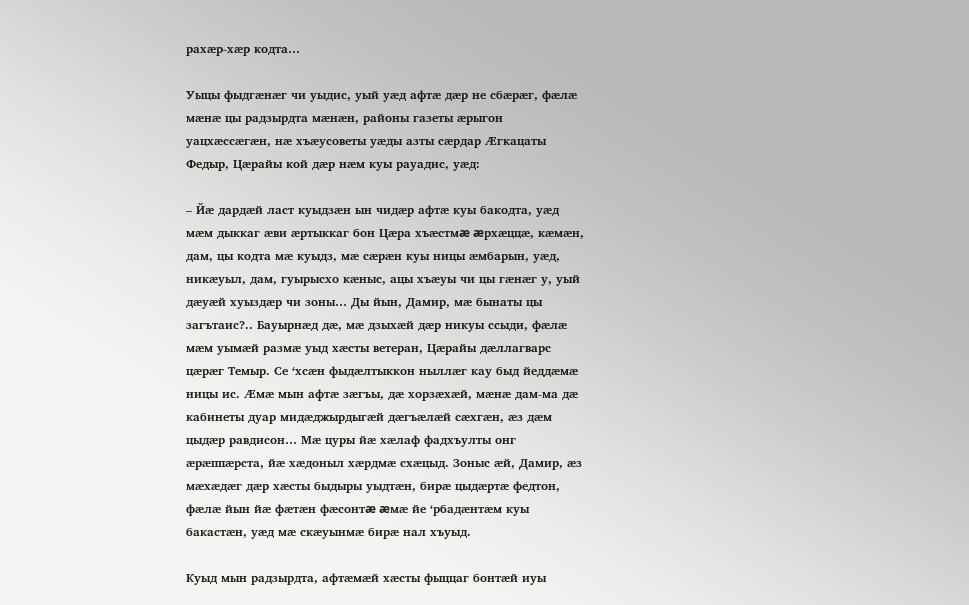рахæр-хæр кодта…

Уыцы фыдгæнæг чи уыдис, уый уæд афтæ дæр не сбæрæг, фæлæ мæнæ цы радзырдта мæнæн, районы газеты æрыгон уацхæссæгæн, нæ хъæусоветы уæды азты сæрдар Æгкацаты Федыр, Цæрайы кой дæр нæм куы рауадис, уæд:

– Йæ дардæй ласт куыдзæн ын чидæр афтæ куы бакодта, уæд мæм дыккаг æви æртыккаг бон Цæра хъæстмæ æрхæццæ, кæмæн, дам, цы кодта мæ куыдз, мæ сæрæн куы ницы æмбарын, уæд, никæуыл, дам, гуырысхо кæныс, ацы хъæуы чи цы гæнæг у, уый дæуæй хуыздæр чи зоны… Ды йын, Дамир, мæ бынаты цы загътаис?.. Бауырнæд дæ, мæ дзыхæй дæр никуы ссыди, фæлæ мæм уымæй размæ уыд хæсты ветеран, Цæрайы дæллагварс цæрæг Темыр. Се ‘хсæн фыдæлтыккон ныллæг кау быд йеддæмæ ницы ис. Æмæ мын афтæ зæгъы, дæ хорзæхæй, мæнæ дам-ма дæ кабинеты дуар мидæджырдыгæй дæгъæлæй сæхгæн, æз дæм цыдæр равдисон… Мæ цуры йæ хæлаф фадхъулты онг æрæппæрста, йæ хæдоныл хæрдмæ схæцыд. Зоныс æй, Дамир, æз мæхæдæг дæр хæсты быдыры уыдтæн, бирæ цыдæртæ федтон, фæлæ йын йæ фæтæн фæсонтæ æмæ йе ‘рбадæнтæм куы бакастæн, уæд мæ скæуынмæ бирæ нал хъуыд.

Куыд мын радзырдта, афтæмæй хæсты фыццаг бонтæй иуы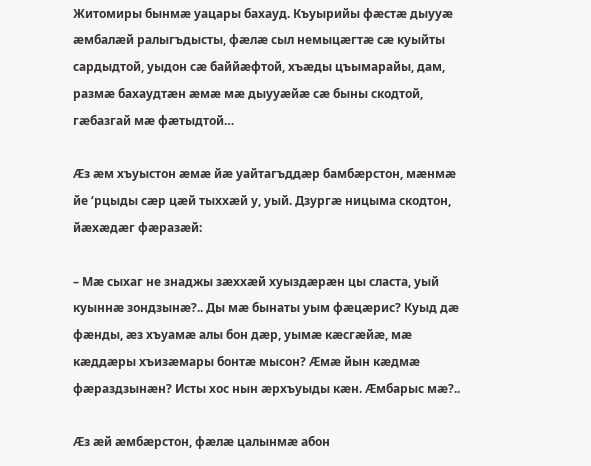Житомиры бынмæ уацары бахауд. Къуырийы фæстæ дыууæ æмбалæй ралыгъдысты, фæлæ сыл немыцæгтæ сæ куыйты сардыдтой, уыдон сæ баййæфтой, хъæды цъымарайы, дам, размæ бахаудтæн æмæ мæ дыууæйæ сæ быны скодтой, гæбазгай мæ фæтыдтой…

Æз æм хъуыстон æмæ йæ уайтагъддæр бамбæрстон, мæнмæ йе ‘рцыды сæр цæй тыххæй у, уый. Дзургæ ницыма скодтон, йæхæдæг фæразæй:

– Мæ сыхаг не знаджы зæххæй хуыздæрæн цы сласта, уый куыннæ зондзынæ?.. Ды мæ бынаты уым фæцæрис? Куыд дæ фæнды, æз хъуамæ алы бон дæр, уымæ кæсгæйæ, мæ кæддæры хъизæмары бонтæ мысон? Æмæ йын кæдмæ фæраздзынæн? Исты хос нын æрхъуыды кæн. Æмбарыс мæ?..

Æз æй æмбæрстон, фæлæ цалынмæ абон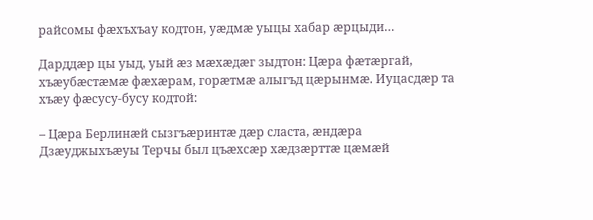райсомы фæхъхъау кодтон, уæдмæ уыцы хабар æрцыди…

Дарддæр цы уыд, уый æз мæхæдæг зыдтон: Цæра фæтæргай, хъæубæстæмæ фæхæрам, горæтмæ алыгъд цæрынмæ. Иуцасдæр та хъæу фæсусу-бусу кодтой:

– Цæра Берлинæй сызгъæринтæ дæр сласта, æндæра Дзæуджыхъæуы Терчы был цъæхсæр хæдзæрттæ цæмæй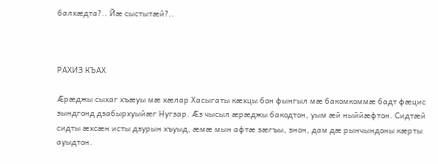балхæдта?.. Йæ сыстытæй?..



РАХИЗ КЪАХ

Æрæджы сыхаг хъæуы мæ хæлар Хасыгаты кæхцы бон фынгыл мæ бакомкоммæ бадт фæцис зындгонд дзабырхуыйæг Нугзар. Æз чысыл æрæджы бакодтон, уым æй ныййæфтон. Сидтæй сидты æхсæн исты дзурын хъуыд, æмæ мын афтæ зæгъы, знон, дам дæ рынчындоны кæрты ауыдтон.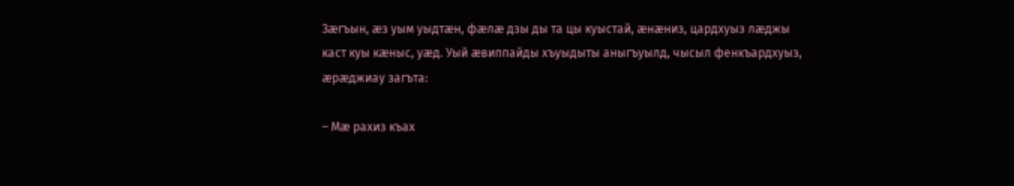Зæгъын, æз уым уыдтæн, фæлæ дзы ды та цы куыстай, æнæниз, цардхуыз лæджы каст куы кæныс, уæд. Уый æвиппайды хъуыдыты аныгъуылд, чысыл фенкъардхуыз, æрæджиау загъта:

– Мæ рахиз къах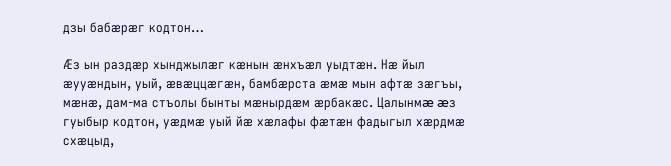дзы бабæрæг кодтон…

Æз ын раздæр хынджылæг кæнын æнхъæл уыдтæн. Нæ йыл æууæндын, уый, æвæццæгæн, бамбæрста æмæ мын афтæ зæгъы, мæнæ, дам-ма стъолы бынты мæнырдæм æрбакæс. Цалынмæ æз гуыбыр кодтон, уæдмæ уый йæ хæлафы фæтæн фадыгыл хæрдмæ схæцыд,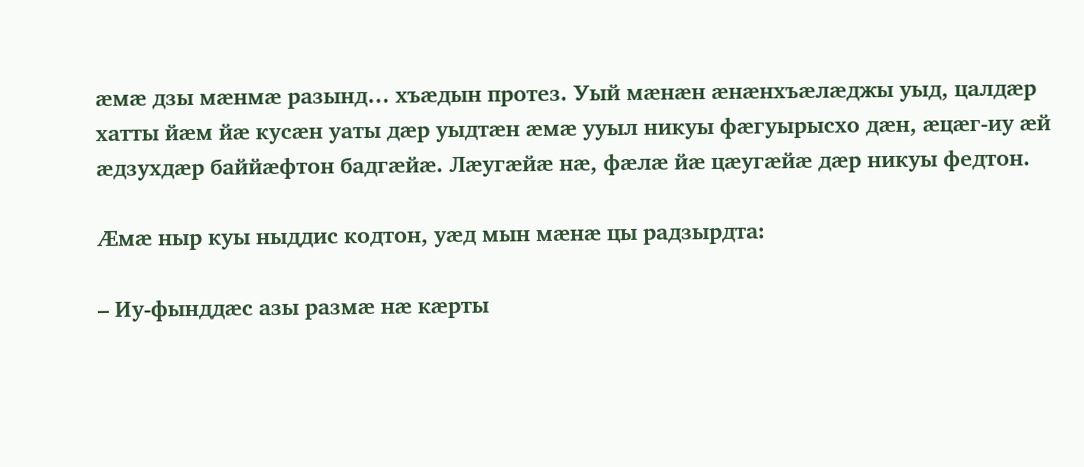æмæ дзы мæнмæ разынд… хъæдын протез. Уый мæнæн æнæнхъæлæджы уыд, цалдæр хатты йæм йæ кусæн уаты дæр уыдтæн æмæ ууыл никуы фæгуырысхо дæн, æцæг-иу æй æдзухдæр баййæфтон бадгæйæ. Лæугæйæ нæ, фæлæ йæ цæугæйæ дæр никуы федтон.

Æмæ ныр куы ныддис кодтон, уæд мын мæнæ цы радзырдта:

– Иу-фынддæс азы размæ нæ кæрты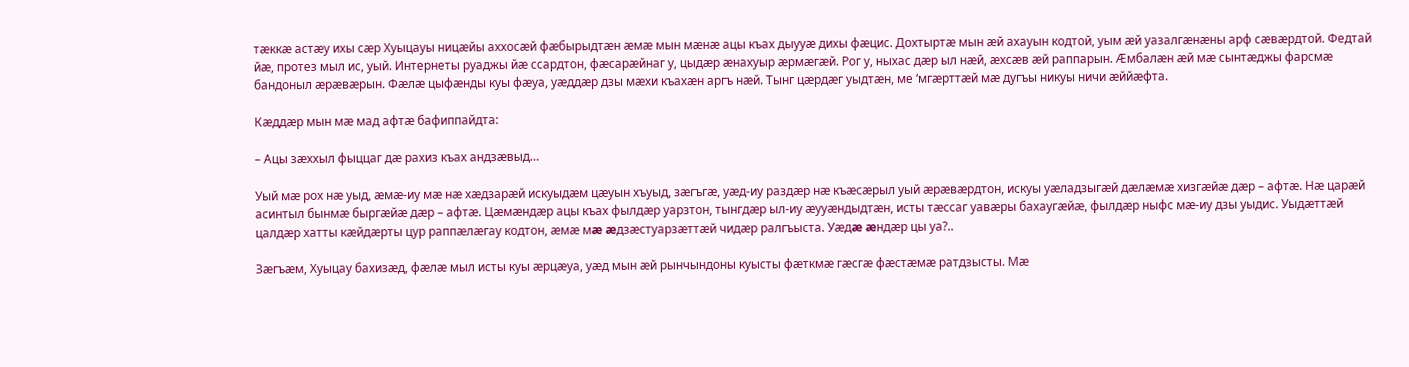тæккæ астæу ихы сæр Хуыцауы ницæйы аххосæй фæбырыдтæн æмæ мын мæнæ ацы къах дыууæ дихы фæцис. Дохтыртæ мын æй ахауын кодтой, уым æй уазалгæнæны арф сæвæрдтой. Федтай йæ, протез мыл ис, уый. Интернеты руаджы йæ ссардтон, фæсарæйнаг у, цыдæр æнахуыр æрмæгæй. Рог у, ныхас дæр ыл нæй, æхсæв æй раппарын. Æмбалæн æй мæ сынтæджы фарсмæ бандоныл æрæвæрын. Фæлæ цыфæнды куы фæуа, уæддæр дзы мæхи къахæн аргъ нæй. Тынг цæрдæг уыдтæн, ме ‘мгæрттæй мæ дугъы никуы ничи æййæфта.

Кæддæр мын мæ мад афтæ бафиппайдта:

– Ацы зæххыл фыццаг дæ рахиз къах андзæвыд…

Уый мæ рох нæ уыд, æмæ-иу мæ нæ хæдзарæй искуыдæм цæуын хъуыд, зæгъгæ, уæд-иу раздæр нæ къæсæрыл уый æрæвæрдтон, искуы уæладзыгæй дæлæмæ хизгæйæ дæр – афтæ. Нæ царæй асинтыл бынмæ быргæйæ дæр – афтæ. Цæмæндæр ацы къах фылдæр уарзтон, тынгдæр ыл-иу æууæндыдтæн, исты тæссаг уавæры бахаугæйæ, фылдæр ныфс мæ-иу дзы уыдис. Уыдæттæй цалдæр хатты кæйдæрты цур раппæлæгау кодтон, æмæ мæ æдзæстуарзæттæй чидæр ралгъыста. Уæдæ æндæр цы уа?..

Зæгъæм, Хуыцау бахизæд, фæлæ мыл исты куы æрцæуа, уæд мын æй рынчындоны куысты фæткмæ гæсгæ фæстæмæ ратдзысты. Мæ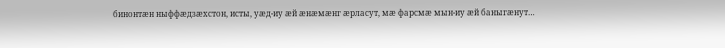бинонтæн ныффæдзæхстон, исты, уæд-иу æй æнæмæнг æрласут, мæ фарсмæ мын-иу æй баныгæнут…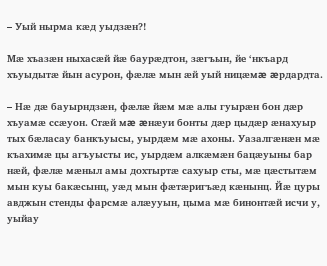– Уый нырма кæд уыдзæн?!

Мæ хъазæн ныхасæй йæ баурæдтон, зæгъын, йе ‘нкъард хъуыдытæ йын асурон, фæлæ мын æй уый ницæмæ æрдардта.

– Нæ дæ бауырндзæн, фæлæ йæм мæ алы гуырæн бон дæр хъуамæ ссæуон. Стæй мæ æнæуи бонты дæр цыдæр æнахуыр тых бæласау банкъуысы, уырдæм мæ ахоны. Уазалгæнæн мæ къахимæ цы агъуысты ис, уырдæм алкæмæн бацæуыны бар нæй, фæлæ мæныл амы дохтыртæ сахуыр сты, мæ цæстытæм мын куы бакæсынц, уæд мын фæтæригъæд кæнынц. Йæ цуры авджын стенды фарсмæ алæууын, цыма мæ бинонтæй исчи у, уыйау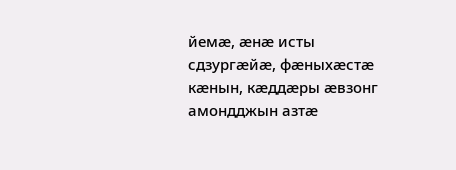йемæ, æнæ исты сдзургæйæ, фæныхæстæ кæнын, кæддæры æвзонг амондджын азтæ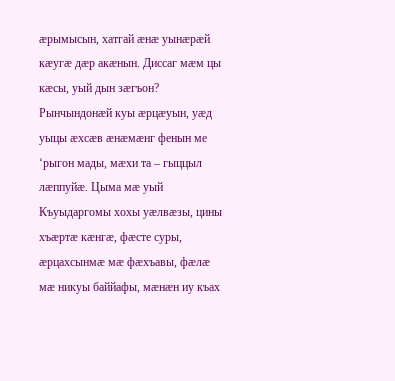æрымысын, хатгай æнæ уынæрæй кæугæ дæр акæнын. Диссаг мæм цы кæсы, уый дын зæгъон? Рынчындонæй куы æрцæуын, уæд уыцы æхсæв æнæмæнг фенын ме ‘рыгон мады, мæхи та – гыццыл лæппуйæ. Цыма мæ уый Къуыдаргомы хохы уæлвæзы, цины хъæртæ кæнгæ, фæсте суры, æрцахсынмæ мæ фæхъавы, фæлæ мæ никуы баййафы, мæнæн иу къах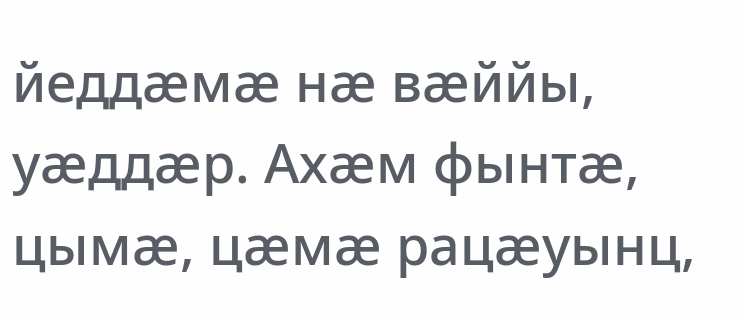йеддæмæ нæ вæййы, уæддæр. Ахæм фынтæ, цымæ, цæмæ рацæуынц,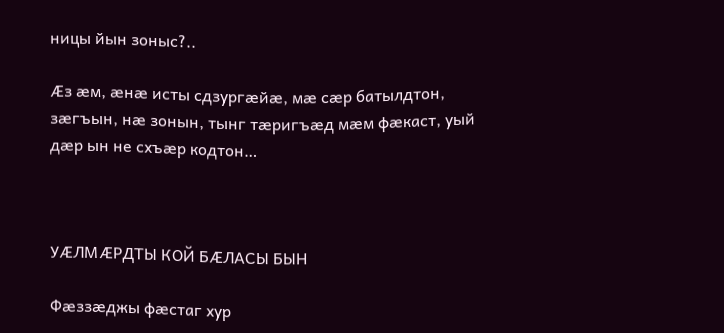ницы йын зоныс?..

Æз æм, æнæ исты сдзургæйæ, мæ сæр батылдтон, зæгъын, нæ зонын, тынг тæригъæд мæм фæкаст, уый дæр ын не схъæр кодтон…



УÆЛМÆРДТЫ КОЙ БÆЛАСЫ БЫН

Фæззæджы фæстаг хур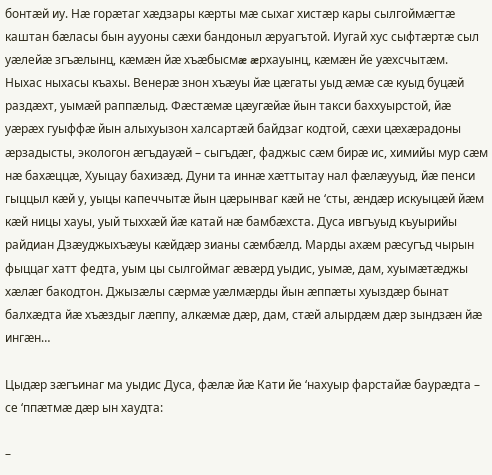бонтæй иу. Нæ горæтаг хæдзары кæрты мæ сыхаг хистæр кары сылгоймæгтæ каштан бæласы бын аууоны сæхи бандоныл æруагътой. Иугай хус сыфтæртæ сыл уæлейæ згъæлынц, кæмæн йæ хъæбысмæ æрхауынц, кæмæн йе уæхсчытæм. Ныхас ныхасы къахы. Венерæ знон хъæуы йæ цæгаты уыд æмæ сæ куыд буцæй раздæхт, уымæй раппæлыд. Фæстæмæ цæугæйæ йын такси баххуырстой, йæ уæрæх гуыффæ йын алыхуызон халсартæй байдзаг кодтой, сæхи цæхæрадоны æрзадысты, экологон æгъдауæй – сыгъдæг, фаджыс сæм бирæ ис, химийы мур сæм нæ бахæццæ, Хуыцау бахизæд. Дуни та иннæ хæттытау нал фæлæууыд, йæ пенси гыццыл кæй у, уыцы капеччытæ йын цæрынваг кæй не ‘сты, æндæр искуыцæй йæм кæй ницы хауы, уый тыххæй йæ катай нæ бамбæхста. Дуса ивгъуыд къуырийы райдиан Дзæуджыхъæуы кæйдæр зианы сæмбæлд. Марды ахæм рæсугъд чырын фыццаг хатт федта, уым цы сылгоймаг æвæрд уыдис, уымæ, дам, хуымæтæджы хæлæг бакодтон. Джызæлы сæрмæ уæлмæрды йын æппæты хуыздæр бынат балхæдта йæ хъæздыг лæппу, алкæмæ дæр, дам, стæй алырдæм дæр зындзæн йæ ингæн…

Цыдæр зæгъинаг ма уыдис Дуса, фæлæ йæ Кати йе ‘нахуыр фарстайæ баурæдта – се ‘ппæтмæ дæр ын хаудта:

–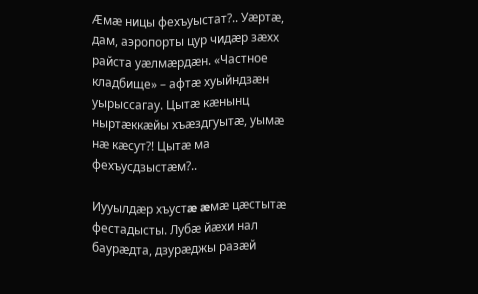Æмæ ницы фехъуыстат?.. Уæртæ, дам, аэропорты цур чидæр зæхх райста уæлмæрдæн. «Частное кладбище» – афтæ хуыйндзæн уырыссагау. Цытæ кæнынц ныртæккæйы хъæздгуытæ, уымæ нæ кæсут?! Цытæ ма фехъусдзыстæм?..

Иууылдæр хъустæ æмæ цæстытæ фестадысты. Лубæ йæхи нал баурæдта, дзурæджы разæй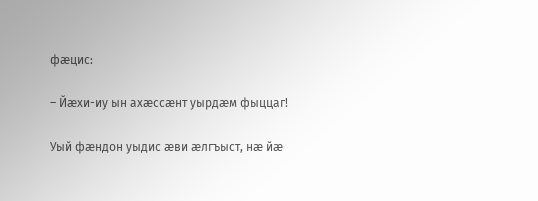фæцис:

– Йæхи-иу ын ахæссæнт уырдæм фыццаг!

Уый фæндон уыдис æви æлгъыст, нæ йæ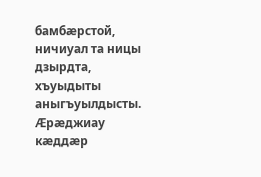бамбæрстой, ничиуал та ницы дзырдта, хъуыдыты аныгъуылдысты. Æрæджиау кæддæр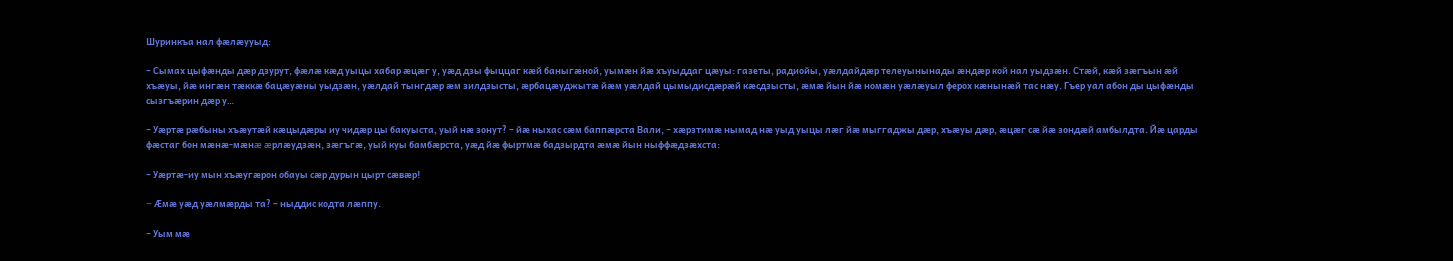Шуринкъа нал фæлæууыд:

– Сымах цыфæнды дæр дзурут, фæлæ кæд уыцы хабар æцæг у, уæд дзы фыццаг кæй баныгæной, уымæн йæ хъуыддаг цæуы: газеты, радиойы, уæлдайдæр телеуынынады æндæр кой нал уыдзæн. Стæй, кæй зæгъын æй хъæуы, йæ ингæн тæккæ бацæуæны уыдзæн, уæлдай тынгдæр æм зилдзысты, æрбацæуджытæ йæм уæлдай цымыдисдæрæй кæсдзысты, æмæ йын йæ номæн уæлæуыл ферох кæнынæй тас нæу. Гъер уал абон ды цыфæнды сызгъæрин дæр у…

– Уæртæ рæбыны хъæутæй кæцыдæры иу чидæр цы бакуыста, уый нæ зонут? – йæ ныхас сæм баппæрста Вали, – хæрзтимæ нымад нæ уыд уыцы лæг йæ мыггаджы дæр, хъæуы дæр, æцæг сæ йæ зондæй амбылдта. Йæ царды фæстаг бон мæнæ-мæнæ æрлæудзæн, зæгъгæ, уый куы бамбæрста, уæд йæ фыртмæ бадзырдта æмæ йын ныффæдзæхста:

– Уæртæ-иу мын хъæугæрон обауы сæр дурын цырт сæвæр!

– Æмæ уæд уæлмæрды та? – ныддис кодта лæппу.

– Уым мæ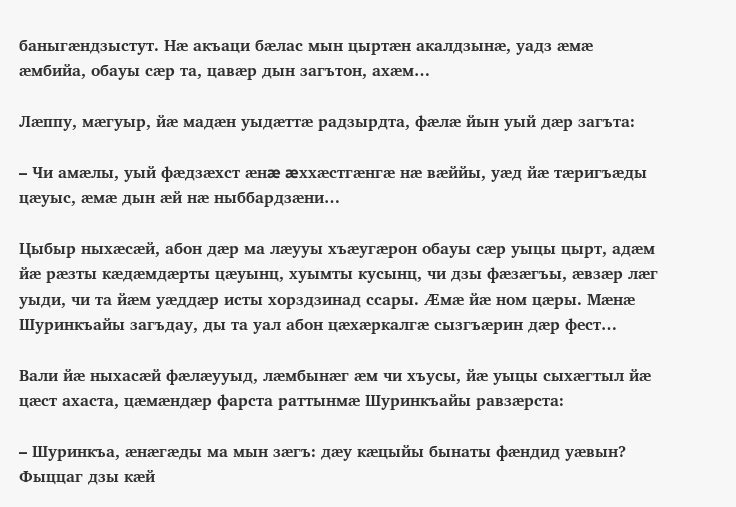баныгæндзыстут. Нæ акъаци бæлас мын цыртæн акалдзынæ, уадз æмæ æмбийа, обауы сæр та, цавæр дын загътон, ахæм…

Лæппу, мæгуыр, йæ мадæн уыдæттæ радзырдта, фæлæ йын уый дæр загъта:

– Чи амæлы, уый фæдзæхст æнæ æххæстгæнгæ нæ вæййы, уæд йæ тæригъæды цæуыс, æмæ дын æй нæ ныббардзæни…

Цыбыр ныхæсæй, абон дæр ма лæууы хъæугæрон обауы сæр уыцы цырт, адæм йæ рæзты кæдæмдæрты цæуынц, хуымты кусынц, чи дзы фæзæгъы, æвзæр лæг уыди, чи та йæм уæддæр исты хорздзинад ссары. Æмæ йæ ном цæры. Мæнæ Шуринкъайы загъдау, ды та уал абон цæхæркалгæ сызгъæрин дæр фест…

Вали йæ ныхасæй фæлæууыд, лæмбынæг æм чи хъусы, йæ уыцы сыхæгтыл йæ цæст ахаста, цæмæндæр фарста раттынмæ Шуринкъайы равзæрста:

– Шуринкъа, æнæгæды ма мын зæгъ: дæу кæцыйы бынаты фæндид уæвын? Фыццаг дзы кæй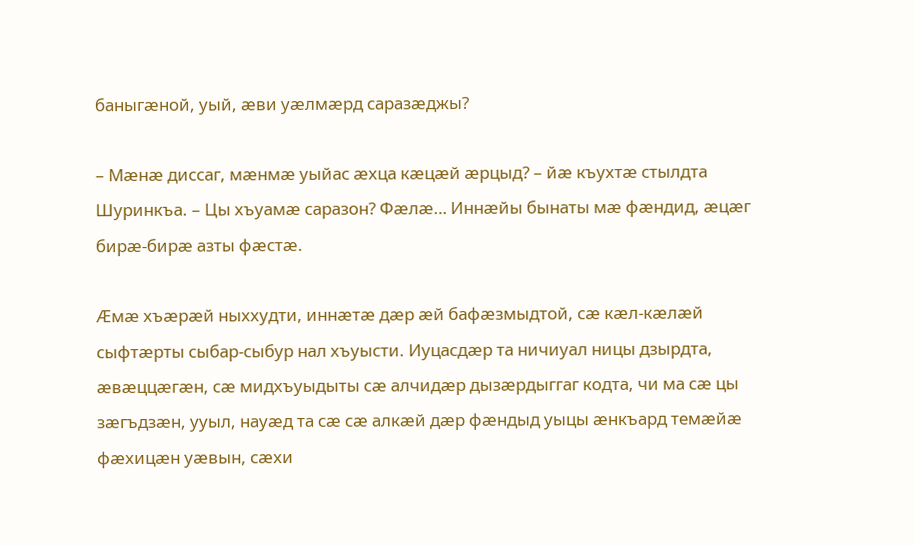баныгæной, уый, æви уæлмæрд саразæджы?

– Мæнæ диссаг, мæнмæ уыйас æхца кæцæй æрцыд? – йæ къухтæ стылдта Шуринкъа. – Цы хъуамæ саразон? Фæлæ… Иннæйы бынаты мæ фæндид, æцæг бирæ-бирæ азты фæстæ.

Æмæ хъæрæй ныххудти, иннæтæ дæр æй бафæзмыдтой, сæ кæл-кæлæй сыфтæрты сыбар-сыбур нал хъуысти. Иуцасдæр та ничиуал ницы дзырдта, æвæццæгæн, сæ мидхъуыдыты сæ алчидæр дызæрдыггаг кодта, чи ма сæ цы зæгъдзæн, ууыл, науæд та сæ сæ алкæй дæр фæндыд уыцы æнкъард темæйæ фæхицæн уæвын, сæхи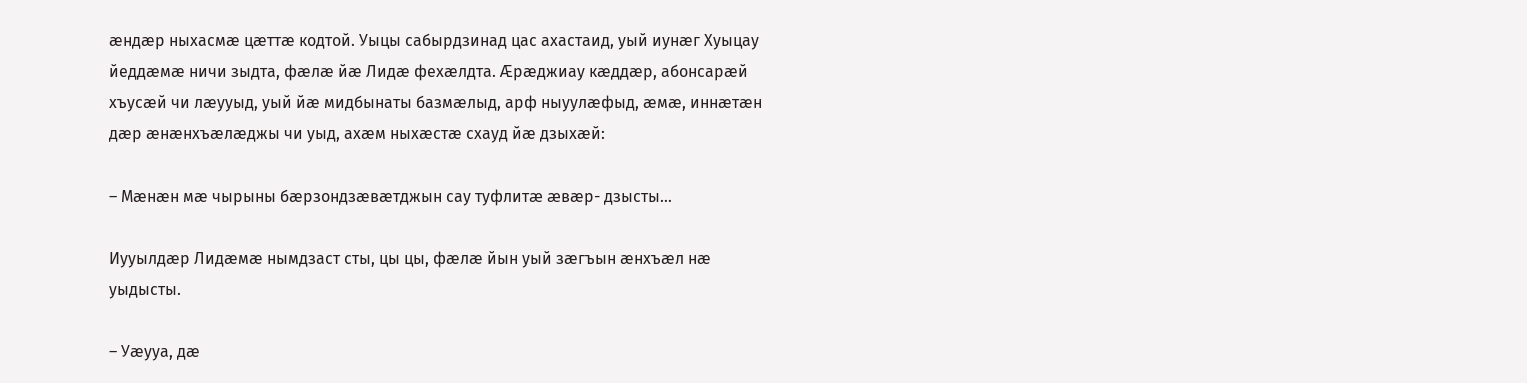æндæр ныхасмæ цæттæ кодтой. Уыцы сабырдзинад цас ахастаид, уый иунæг Хуыцау йеддæмæ ничи зыдта, фæлæ йæ Лидæ фехæлдта. Æрæджиау кæддæр, абонсарæй хъусæй чи лæууыд, уый йæ мидбынаты базмæлыд, арф ныуулæфыд, æмæ, иннæтæн дæр æнæнхъæлæджы чи уыд, ахæм ныхæстæ схауд йæ дзыхæй:

– Мæнæн мæ чырыны бæрзондзæвæтджын сау туфлитæ æвæр- дзысты…

Иууылдæр Лидæмæ нымдзаст сты, цы цы, фæлæ йын уый зæгъын æнхъæл нæ уыдысты.

– Уæууа, дæ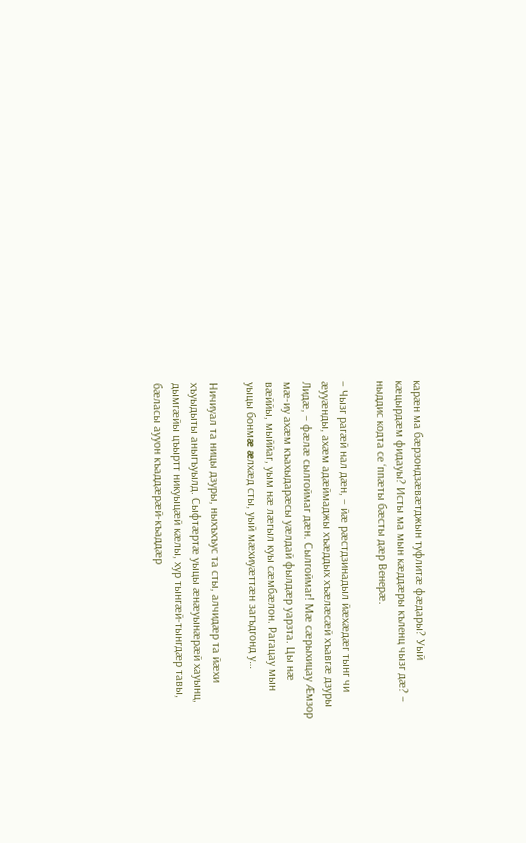карæн ма бæрзондзæвæтджын туфлитæ фæдары? Уый кæцырдæм фидауы? Исты ма мын кæддæры къленц чызг дæ? – ныддис кодта се ‘ппæты бæсты дæр Венерæ.

– Чызг рагæй нал дæн, – йæ рæстдзинадыл йæхæдæг тынг чи æууæнды, ахæм адæймаджы хъæддых хъæлæсæй хъавгæ дзуры Лидæ, – фæлæ сылгоймаг дæн. Сылгоймаг! Мæ сæрыхицау Æмзор мæ-иу ахæм къахыдарæсы уæлдай фылдæр уарзта. Цы нæ вæййы, мыййаг, уым нæ лæгыл куы сæмбæлон. Рагацау мын уыцы бонмæ æлхæд сты, уый мæхиуæттæн загъдгонд у…

Ничиуал та ницы дзуры, ныхъхъус та сты, алчидæр та йæхи хъуыдыты аныгъуылд. Сыфтæртæ уыцы æнæуынæрæй хауынц, дымгæйы цъыртт никуыцæй кæлы, хур тынгæй-тынгдæр тавы, бæласы аууон къаддæрæй-къаддæр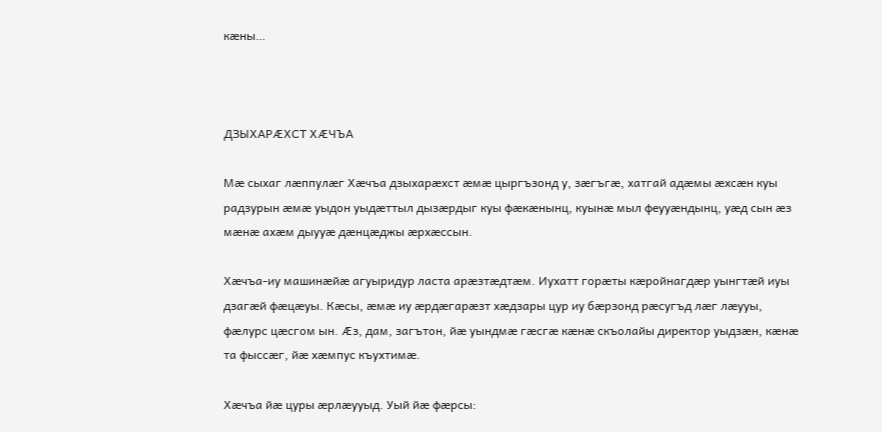кæны…



ДЗЫХАРÆХСТ ХÆЧЪА

Мæ сыхаг лæппулæг Хæчъа дзыхарæхст æмæ цыргъзонд у, зæгъгæ, хатгай адæмы æхсæн куы радзурын æмæ уыдон уыдæттыл дызæрдыг куы фæкæнынц, куынæ мыл феууæндынц, уæд сын æз мæнæ ахæм дыууæ дæнцæджы æрхæссын.

Хæчъа-иу машинæйæ агуыридур ласта арæзтæдтæм. Иухатт горæты кæройнагдæр уынгтæй иуы дзагæй фæцæуы. Кæсы, æмæ иу æрдæгарæзт хæдзары цур иу бæрзонд рæсугъд лæг лæууы, фæлурс цæсгом ын. Æз, дам, загътон, йæ уындмæ гæсгæ кæнæ скъолайы директор уыдзæн, кæнæ та фыссæг, йæ хæмпус къухтимæ.

Хæчъа йæ цуры æрлæууыд. Уый йæ фæрсы: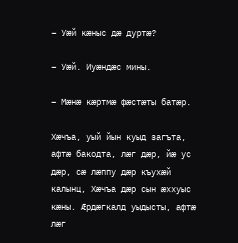– Уæй кæныс дæ дуртæ?

– Уæй. Иуæндæс мины.

– Мæнæ кæртмæ фæстæты батæр.

Хæчъа, уый йын куыд загъта, афтæ бакодта, лæг дæр, йæ ус дæр, сæ лæппу дæр къухæй калынц, Хæчъа дæр сын æххуыс кæны. Æрдæгкалд уыдысты, афтæ лæг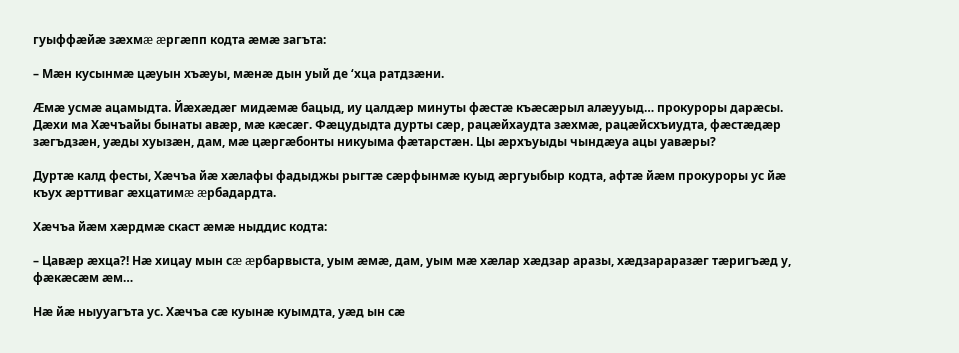гуыффæйæ зæхмæ æргæпп кодта æмæ загъта:

– Мæн кусынмæ цæуын хъæуы, мæнæ дын уый де ‘хца ратдзæни.

Æмæ усмæ ацамыдта. Йæхæдæг мидæмæ бацыд, иу цалдæр минуты фæстæ къæсæрыл алæууыд… прокуроры дарæсы. Дæхи ма Хæчъайы бынаты авæр, мæ кæсæг. Фæцудыдта дурты сæр, рацæйхаудта зæхмæ, рацæйсхъиудта, фæстæдæр зæгъдзæн, уæды хуызæн, дам, мæ цæргæбонты никуыма фæтарстæн. Цы æрхъуыды чындæуа ацы уавæры?

Дуртæ калд фесты, Хæчъа йæ хæлафы фадыджы рыгтæ сæрфынмæ куыд æргуыбыр кодта, афтæ йæм прокуроры ус йæ къух æрттиваг æхцатимæ æрбадардта.

Хæчъа йæм хæрдмæ скаст æмæ ныддис кодта:

– Цавæр æхца?! Нæ хицау мын сæ æрбарвыста, уым æмæ, дам, уым мæ хæлар хæдзар аразы, хæдзараразæг тæригъæд у, фæкæсæм æм…

Нæ йæ ныууагъта ус. Хæчъа сæ куынæ куымдта, уæд ын сæ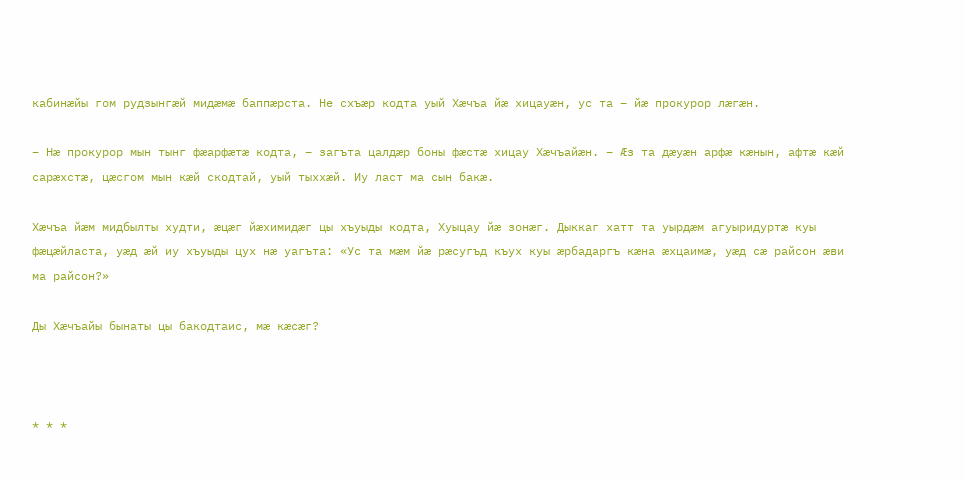кабинæйы гом рудзынгæй мидæмæ баппæрста. Не схъæр кодта уый Хæчъа йæ хицауæн, ус та – йæ прокурор лæгæн.

– Нæ прокурор мын тынг фæарфæтæ кодта, – загъта цалдæр боны фæстæ хицау Хæчъайæн. – Æз та дæуæн арфæ кæнын, афтæ кæй сарæхстæ, цæсгом мын кæй скодтай, уый тыххæй. Иу ласт ма сын бакæ.

Хæчъа йæм мидбылты худти, æцæг йæхимидæг цы хъуыды кодта, Хуыцау йæ зонæг. Дыккаг хатт та уырдæм агуыридуртæ куы фæцæйласта, уæд æй иу хъуыды цух нæ уагъта: «Ус та мæм йæ рæсугъд къух куы æрбадаргъ кæна æхцаимæ, уæд сæ райсон æви ма райсон?»

Ды Хæчъайы бынаты цы бакодтаис, мæ кæсæг?



* * *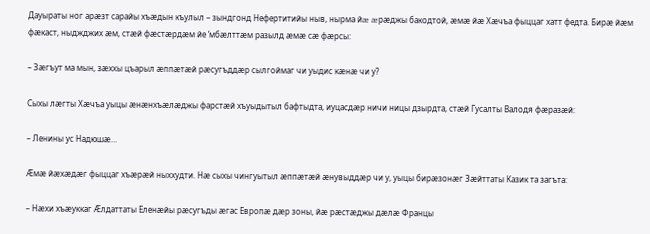Дауыраты ног арæзт сарайы хъæдын къулыл – зындгонд Нефертитийы ныв, нырма йæ æрæджы бакодтой, æмæ йæ Хæчъа фыццаг хатт федта. Бирæ йæм фæкаст, ныджджих æм, стæй фæстæрдæм йе ‘мбæлттæм разылд æмæ сæ фæрсы:

– Зæгъут ма мын, зæххы цъарыл æппæтæй рæсугъддæр сылгоймаг чи уыдис кæнæ чи у?

Сыхы лæгты Хæчъа уыцы æнæнхъæлæджы фарстæй хъуыдытыл бафтыдта, иуцасдæр ничи ницы дзырдта, стæй Гусалты Валодя фæразæй:

– Ленины ус Надюшæ…

Æмæ йæхæдæг фыццаг хъæрæй ныххудти. Нæ сыхы чингуытыл æппæтæй æнувыддæр чи у, уыцы бирæзонæг Зæйттаты Казик та загъта:

– Нæхи хъæуккаг Æлдаттаты Еленæйы рæсугъды æгас Европæ дæр зоны, йæ рæстæджы дæлæ Францы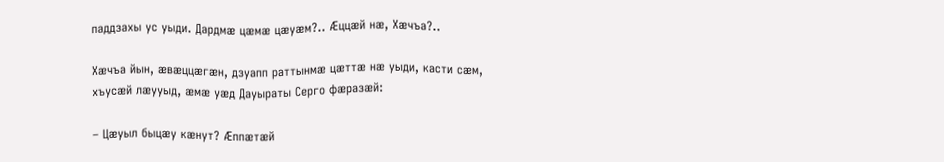паддзахы ус уыди. Дардмæ цæмæ цæуæм?.. Æццæй нæ, Хæчъа?..

Хæчъа йын, æвæццæгæн, дзуапп раттынмæ цæттæ нæ уыди, касти сæм, хъусæй лæууыд, æмæ уæд Дауыраты Серго фæразæй:

– Цæуыл быцæу кæнут? Æппæтæй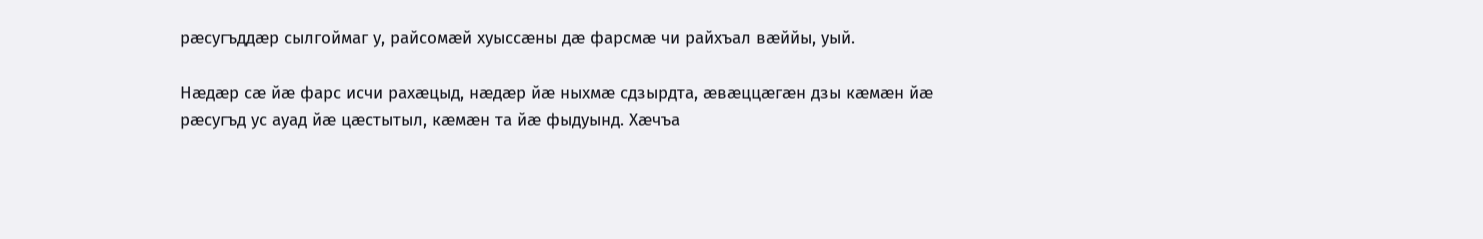рæсугъддæр сылгоймаг у, райсомæй хуыссæны дæ фарсмæ чи райхъал вæййы, уый.

Нæдæр сæ йæ фарс исчи рахæцыд, нæдæр йæ ныхмæ сдзырдта, æвæццæгæн дзы кæмæн йæ рæсугъд ус ауад йæ цæстытыл, кæмæн та йæ фыдуынд. Хæчъа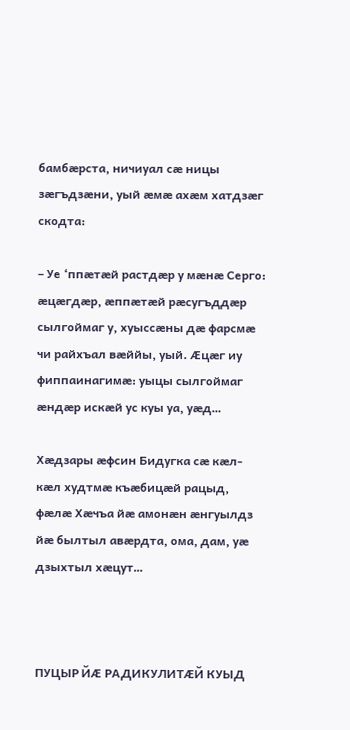бамбæрста, ничиуал сæ ницы зæгъдзæни, уый æмæ ахæм хатдзæг скодта:

– Уе ‘ппæтæй растдæр у мæнæ Серго: æцæгдæр, æппæтæй рæсугъддæр сылгоймаг у, хуыссæны дæ фарсмæ чи райхъал вæййы, уый. Æцæг иу фиппаинагимæ: уыцы сылгоймаг æндæр искæй ус куы уа, уæд…

Хæдзары æфсин Бидугка сæ кæл-кæл худтмæ къæбицæй рацыд, фæлæ Хæчъа йæ амонæн æнгуылдз йæ былтыл авæрдта, ома, дам, уæ дзыхтыл хæцут…



ПУЦЫР ЙÆ РАДИКУЛИТÆЙ КУЫД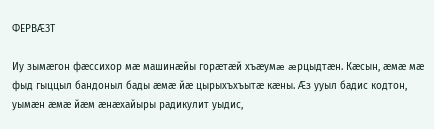ФЕРВÆЗТ

Иу зымæгон фæссихор мæ машинæйы горæтæй хъæумæ æрцыдтæн. Кæсын, æмæ мæ фыд гыццыл бандоныл бады æмæ йæ цырыхъхъытæ кæны. Æз ууыл бадис кодтон, уымæн æмæ йæм æнæхайыры радикулит уыдис,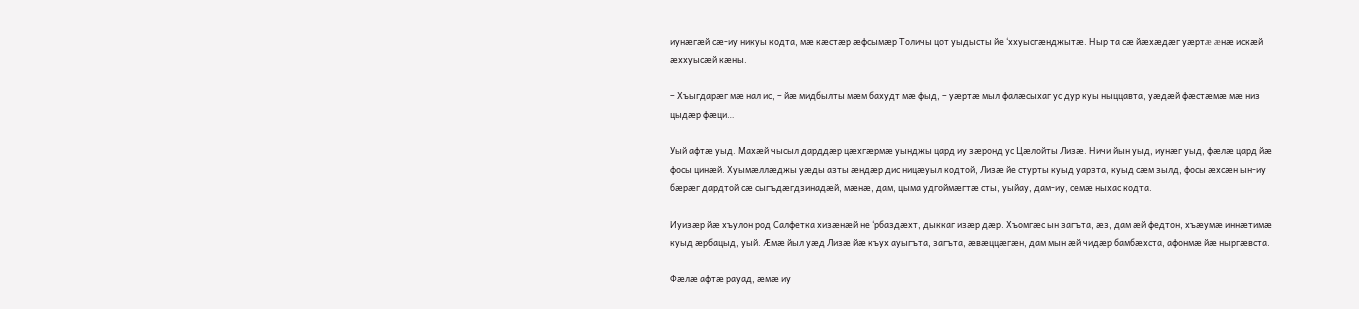иунæгæй сæ-иу никуы кодта, мæ кæстæр æфсымæр Толичы цот уыдысты йе ‘ххуысгæнджытæ. Ныр та сæ йæхæдæг уæртæ æнæ искæй æххуысæй кæны.

– Хъыгдарæг мæ нал ис, – йæ мидбылты мæм бахудт мæ фыд, – уæртæ мыл фалæсыхаг ус дур куы ныццавта, уæдæй фæстæмæ мæ низ цыдæр фæци…

Уый афтæ уыд. Махæй чысыл дарддæр цæхгæрмæ уынджы цард иу зæронд ус Цæлойты Лизæ. Ничи йын уыд, иунæг уыд, фæлæ цард йæ фосы цинæй. Хуымæллæджы уæды азты æндæр дис ницæуыл кодтой, Лизæ йе стурты куыд уарзта, куыд сæм зылд, фосы æхсæн ын-иу бæрæг дардтой сæ сыгъдæгдзинадæй, мæнæ, дам, цыма удгоймæгтæ сты, уыйау, дам-иу, семæ ныхас кодта.

Иуизæр йæ хъулон род Салфетка хизæнæй не ‘рбаздæхт, дыккаг изæр дæр. Хъомгæс ын загъта, æз, дам æй федтон, хъæумæ иннæтимæ куыд æрбацыд, уый. Æмæ йыл уæд Лизæ йæ къух ауыгъта, загъта, æвæццæгæн, дам мын æй чидæр бамбæхста, афонмæ йæ ныргæвста.

Фæлæ афтæ рауад, æмæ иу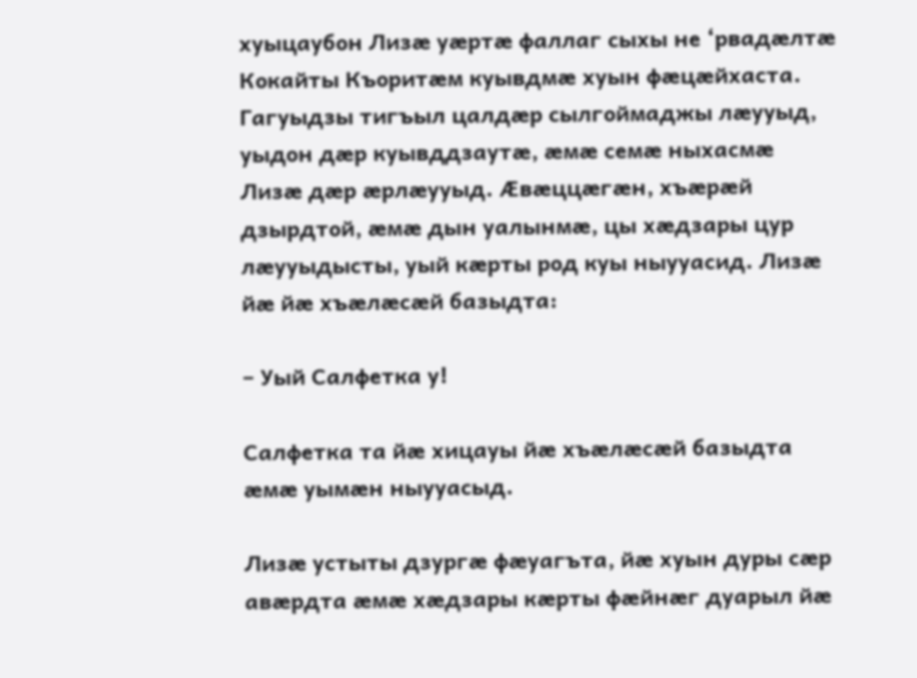хуыцаубон Лизæ уæртæ фаллаг сыхы не ‘рвадæлтæ Кокайты Къоритæм куывдмæ хуын фæцæйхаста. Гагуыдзы тигъыл цалдæр сылгоймаджы лæууыд, уыдон дæр куывддзаутæ, æмæ семæ ныхасмæ Лизæ дæр æрлæууыд. Æвæццæгæн, хъæрæй дзырдтой, æмæ дын уалынмæ, цы хæдзары цур лæууыдысты, уый кæрты род куы ныууасид. Лизæ йæ йæ хъæлæсæй базыдта:

– Уый Салфетка у!

Салфетка та йæ хицауы йæ хъæлæсæй базыдта æмæ уымæн ныууасыд.

Лизæ устыты дзургæ фæуагъта, йæ хуын дуры сæр авæрдта æмæ хæдзары кæрты фæйнæг дуарыл йæ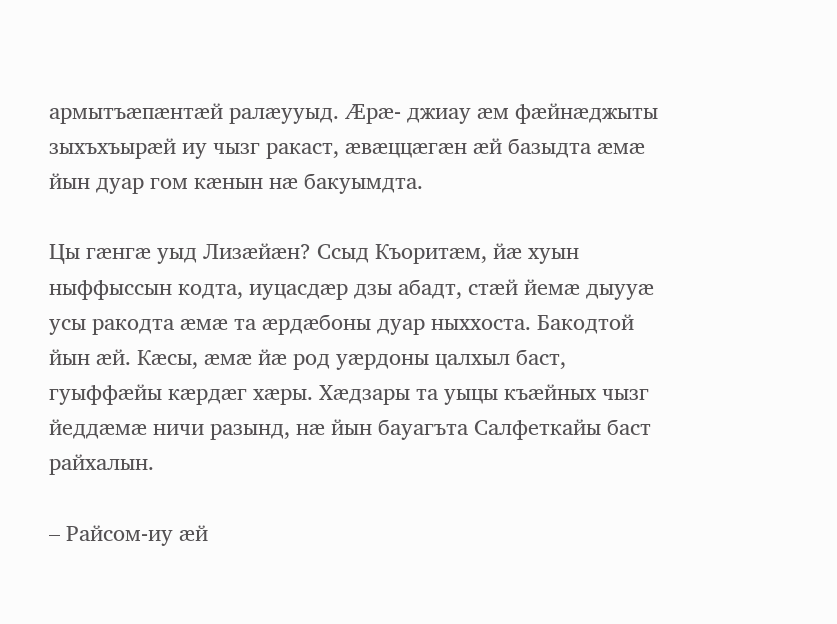армытъæпæнтæй ралæууыд. Æрæ- джиау æм фæйнæджыты зыхъхъырæй иу чызг ракаст, æвæццæгæн æй базыдта æмæ йын дуар гом кæнын нæ бакуымдта.

Цы гæнгæ уыд Лизæйæн? Ссыд Къоритæм, йæ хуын ныффыссын кодта, иуцасдæр дзы абадт, стæй йемæ дыууæ усы ракодта æмæ та æрдæбоны дуар ныххоста. Бакодтой йын æй. Кæсы, æмæ йæ род уæрдоны цалхыл баст, гуыффæйы кæрдæг хæры. Хæдзары та уыцы къæйных чызг йеддæмæ ничи разынд, нæ йын бауагъта Салфеткайы баст райхалын.

– Райсом-иу æй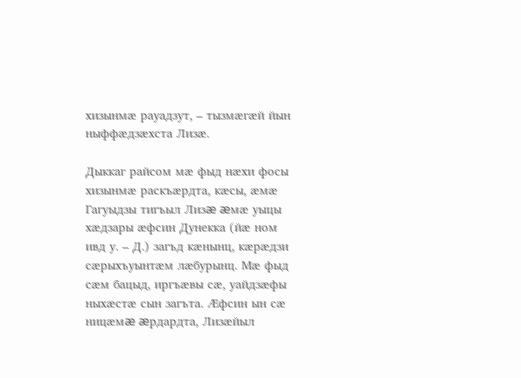хизынмæ рауадзут, – тызмæгæй йын ныффæдзæхста Лизæ.

Дыккаг райсом мæ фыд нæхи фосы хизынмæ раскъæрдта, кæсы, æмæ Гагуыдзы тигъыл Лизæ æмæ уыцы хæдзары æфсин Дунекка (йæ ном ивд у. – Д.) загъд кæнынц, кæрæдзи сæрыхъуынтæм лæбурынц. Мæ фыд сæм бацыд, иргъæвы сæ, уайдзæфы ныхæстæ сын загъта. Æфсин ын сæ ницæмæ æрдардта, Лизæйыл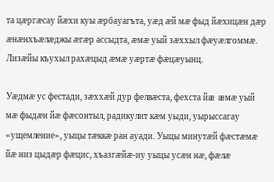та цæргæсау йæхи куы æрбауагъта, уæд æй мæ фыд йæхицæн дæр æнæнхъæлæджы æгæр ассыдта, æмæ уый зæххыл фæуæлгоммæ. Лизæйы къухыл рахæцыд æмæ уæртæ фæцæуынц.

Уæдмæ ус фестади, зæххæй дур фелвæста, фехста йæ æмæ уый мæ фыдæн йæ фæсонтыл, радикулит кæм уыди, уырыссагау «ущемление», уыцы тæккæ ран ауади. Уыцы минутæй фæстæмæ йæ низ цыдæр фæцис, хъазгæйæ-иу уыцы усæн нæ, фæлæ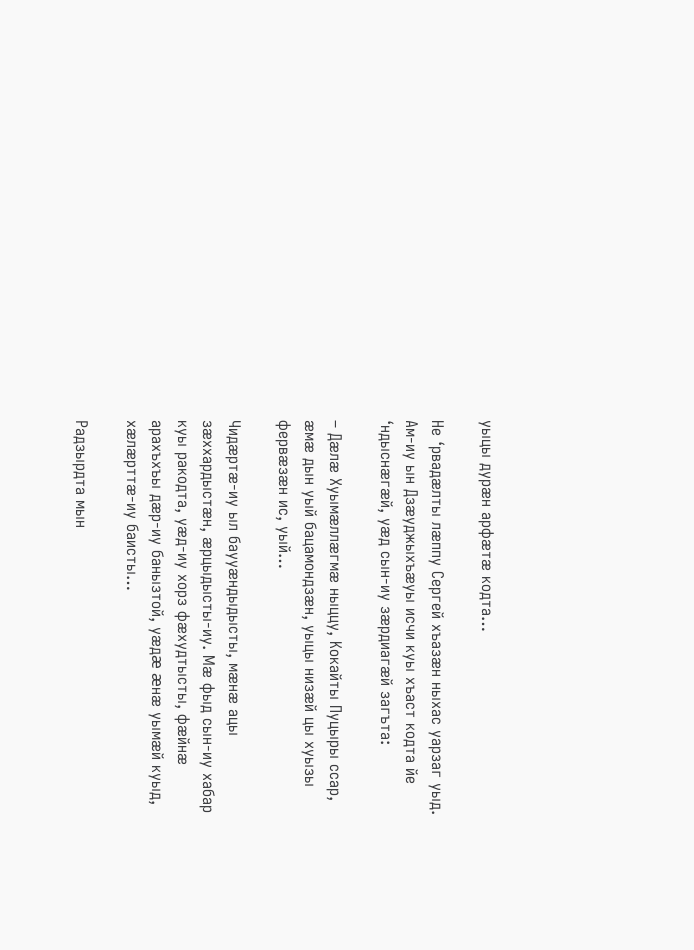уыцы дурæн арфæтæ кодта…

Не ‘рвадæлты лæппу Сергей хъазæн ныхас уарзаг уыд. Ам-иу ын Дзæуджыхъæуы исчи куы хъаст кодта йе ‘ндыснæгæй, уæд сын-иу зæрдиагæй загъта:

– Дæлæ Хуымæллæгмæ ныццу, Кокайты Пуцыры ссар, æмæ дын уый бацамондзæн, уыцы низæй цы хуызы фервæзæн ис, уый…

Чидæртæ-иу ыл баууæндыдысты, мæнæ ацы зæххардыстæн, æрцыдысты-иу. Мæ фыд сын-иу хабар куы ракодта, уæд-иу хорз фæхудтысты, фæйнæ арахъхъы дæр-иу банызтой, уæдæ æнæ уымæй куыд, хæлæрттæ-иу баисты…

Радзырдта мын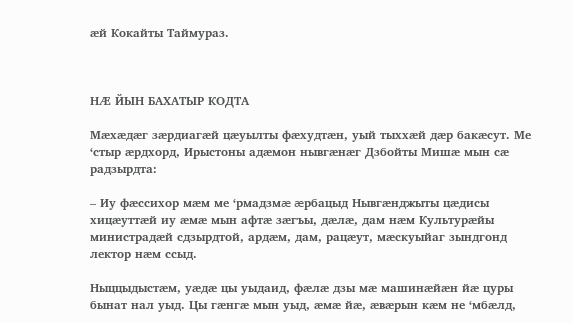æй Кокайты Таймураз.



НÆ ЙЫН БАХАТЫР КОДТА

Мæхæдæг зæрдиагæй цæуылты фæхудтæн, уый тыххæй дæр бакæсут. Ме ‘стыр æрдхорд, Ирыстоны адæмон нывгæнæг Дзбойты Мишæ мын сæ радзырдта:

– Иу фæссихор мæм ме ‘рмадзмæ æрбацыд Нывгæнджыты цæдисы хицæуттæй иу æмæ мын афтæ зæгъы, дæлæ, дам нæм Культурæйы министрадæй сдзырдтой, ардæм, дам, рацæут, мæскуыйаг зындгонд лектор нæм ссыд.

Ныццыдыстæм, уæдæ цы уыдаид, фæлæ дзы мæ машинæйæн йæ цуры бынат нал уыд. Цы гæнгæ мын уыд, æмæ йæ, æвæрын кæм не ‘мбæлд,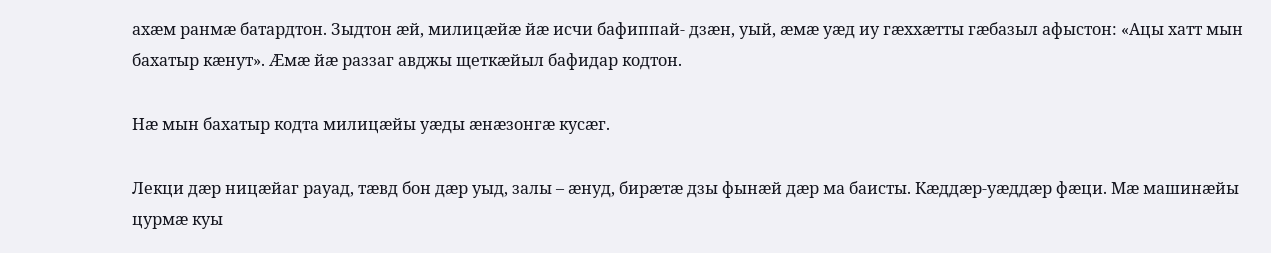ахæм ранмæ батардтон. Зыдтон æй, милицæйæ йæ исчи бафиппай- дзæн, уый, æмæ уæд иу гæххæтты гæбазыл афыстон: «Ацы хатт мын бахатыр кæнут». Æмæ йæ раззаг авджы щеткæйыл бафидар кодтон.

Нæ мын бахатыр кодта милицæйы уæды æнæзонгæ кусæг.

Лекци дæр ницæйаг рауад, тæвд бон дæр уыд, залы – æнуд, бирæтæ дзы фынæй дæр ма баисты. Кæддæр-уæддæр фæци. Мæ машинæйы цурмæ куы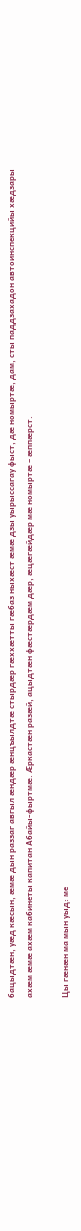бацыдтæн, уæд кæсын, æмæ дын раззаг авгыл æндæр æнцъылдтæ стырдæр гæххæтты гæбаз ныхæст æмæ дзы уырыссагау фыст, дæ номыртæ, дам, сты паддзахадон автоинспекцийы хæдзары ахæм æмæ ахæм кабинеты капитан Абайы-фыртмæ. Æркастæн разæй, ацыдтæн фæстæрдæм дæр, æцæгæйдæр мæ номыртæ – æппæрст.

Цы гæнæн ма мын уыд: ме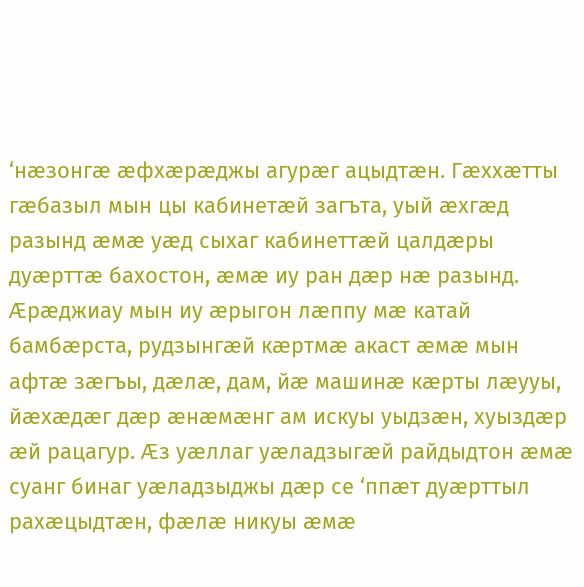‘нæзонгæ æфхæрæджы агурæг ацыдтæн. Гæххæтты гæбазыл мын цы кабинетæй загъта, уый æхгæд разынд æмæ уæд сыхаг кабинеттæй цалдæры дуæрттæ бахостон, æмæ иу ран дæр нæ разынд. Æрæджиау мын иу æрыгон лæппу мæ катай бамбæрста, рудзынгæй кæртмæ акаст æмæ мын афтæ зæгъы, дæлæ, дам, йæ машинæ кæрты лæууы, йæхæдæг дæр æнæмæнг ам искуы уыдзæн, хуыздæр æй рацагур. Æз уæллаг уæладзыгæй райдыдтон æмæ суанг бинаг уæладзыджы дæр се ‘ппæт дуæрттыл рахæцыдтæн, фæлæ никуы æмæ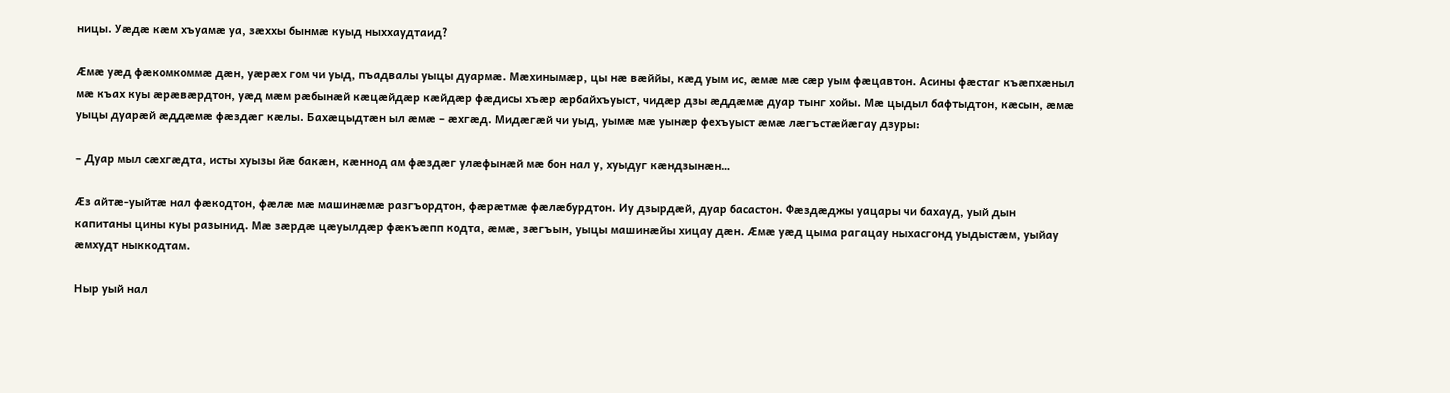ницы. Уæдæ кæм хъуамæ уа, зæххы бынмæ куыд ныххаудтаид?

Æмæ уæд фæкомкоммæ дæн, уæрæх гом чи уыд, пъадвалы уыцы дуармæ. Мæхинымæр, цы нæ вæййы, кæд уым ис, æмæ мæ сæр уым фæцавтон. Асины фæстаг къæпхæныл мæ къах куы æрæвæрдтон, уæд мæм рæбынæй кæцæйдæр кæйдæр фæдисы хъæр æрбайхъуыст, чидæр дзы æддæмæ дуар тынг хойы. Мæ цыдыл бафтыдтон, кæсын, æмæ уыцы дуарæй æддæмæ фæздæг кæлы. Бахæцыдтæн ыл æмæ – æхгæд. Мидæгæй чи уыд, уымæ мæ уынæр фехъуыст æмæ лæгъстæйæгау дзуры:

– Дуар мыл сæхгæдта, исты хуызы йæ бакæн, кæннод ам фæздæг улæфынæй мæ бон нал у, хуыдуг кæндзынæн…

Æз айтæ-уыйтæ нал фæкодтон, фæлæ мæ машинæмæ разгъордтон, фæрæтмæ фæлæбурдтон. Иу дзырдæй, дуар басастон. Фæздæджы уацары чи бахауд, уый дын капитаны цины куы разынид. Мæ зæрдæ цæуылдæр фæкъæпп кодта, æмæ, зæгъын, уыцы машинæйы хицау дæн. Æмæ уæд цыма рагацау ныхасгонд уыдыстæм, уыйау æмхудт ныккодтам.

Ныр уый нал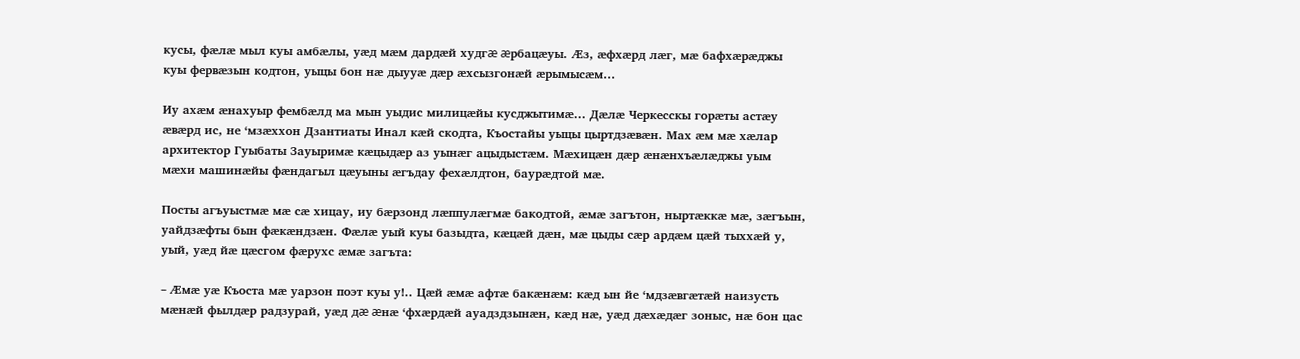кусы, фæлæ мыл куы амбæлы, уæд мæм дардæй худгæ æрбацæуы. Æз, æфхæрд лæг, мæ бафхæрæджы куы фервæзын кодтон, уыцы бон нæ дыууæ дæр æхсызгонæй æрымысæм…

Иу ахæм æнахуыр фембæлд ма мын уыдис милицæйы кусджытимæ… Дæлæ Черкесскы горæты астæу æвæрд ис, не ‘мзæххон Дзантиаты Инал кæй скодта, Къостайы уыцы цыртдзæвæн. Мах æм мæ хæлар архитектор Гуыбаты Зауыримæ кæцыдæр аз уынæг ацыдыстæм. Мæхицæн дæр æнæнхъæлæджы уым мæхи машинæйы фæндагыл цæуыны æгъдау фехæлдтон, баурæдтой мæ.

Посты агъуыстмæ мæ сæ хицау, иу бæрзонд лæппулæгмæ бакодтой, æмæ загътон, ныртæккæ мæ, зæгъын, уайдзæфты бын фæкæндзæн. Фæлæ уый куы базыдта, кæцæй дæн, мæ цыды сæр ардæм цæй тыххæй у, уый, уæд йæ цæсгом фæрухс æмæ загъта:

– Æмæ уæ Къоста мæ уарзон поэт куы у!.. Цæй æмæ афтæ бакæнæм: кæд ын йе ‘мдзæвгæтæй наизусть мæнæй фылдæр радзурай, уæд дæ æнæ ‘фхæрдæй ауадздзынæн, кæд нæ, уæд дæхæдæг зоныс, нæ бон цас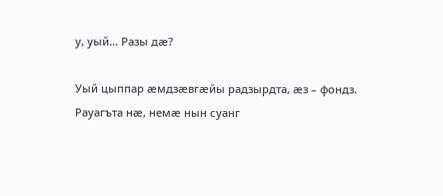у, уый… Разы дæ?

Уый цыппар æмдзæвгæйы радзырдта, æз – фондз. Рауагъта нæ, немæ нын суанг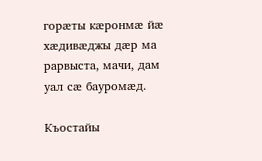горæты кæронмæ йæ хæдивæджы дæр ма рарвыста, мачи, дам уал сæ бауромæд.

Къостайы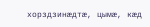хорздзинæдтæ, цымæ, кæд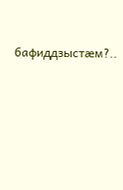бафиддзыстæм?..